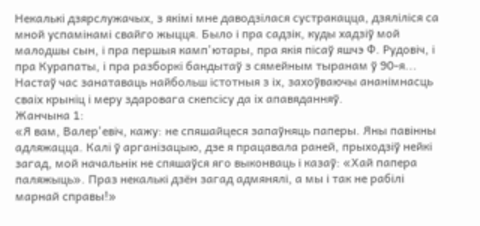Некалькі дзярслужачых, з якімі мне даводзілася сустракацца, дзяліліся са мной успамінамі свайго жыцця. Было і пра садзік, куды хадзіў мой малодшы сын, і пра першыя камп'ютары, пра якія пісаў яшчэ Ф. Рудовіч, і пра Курапаты, і пра разборкі бандытаў з сямейным тыранам ў 90-я... Настаў час занатаваць найбольш істотныя з іх, захоўваючы ананімнасць сваіх крыніц і меру здаровага скепсісу да іх апавяданняў.
Жанчына 1:
«Я вам, Валер'евіч, кажу: не спяшайцеся запаўняць паперы. Яны павінны адляжацца. Калі ў арганізацыю, дзе я працавала раней, прыходзіў нейкі загад, мой начальнік не спяшаўся яго выконваць і казаў: «Хай папера паляжыць». Праз некалькі дзён загад адмянялі, а мы і так не рабілі марнай справы!»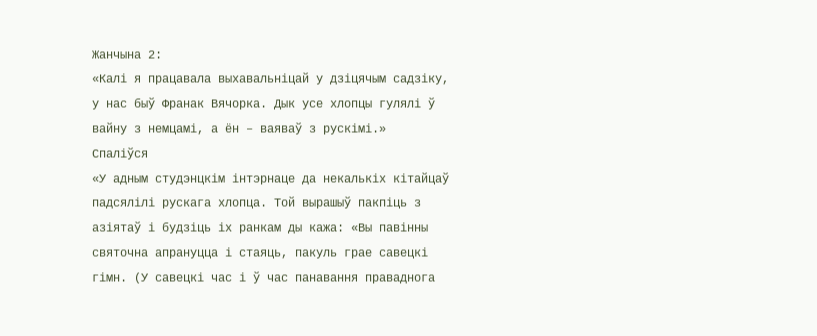Жанчына 2:
«Калі я працавала выхавальніцай у дзіцячым садзіку, у нас быў Франак Вячорка. Дык усе хлопцы гулялі ў вайну з немцамі, а ён – ваяваў з рускімі.»
Спаліўся
«У адным студэнцкім інтэрнаце да некалькіх кітайцаў падсялілі рускага хлопца. Той вырашыў пакпіць з азіятаў і будзіць іх ранкам ды кажа: «Вы павінны святочна апрануцца і стаяць, пакуль грае савецкі гімн. (У савецкі час і ў час панавання праваднога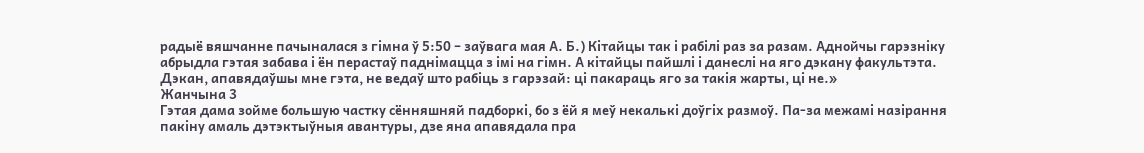радыё вяшчанне пачыналася з гімна ў 5:50 – заўвага мая А. Б.) Кітайцы так і рабілі раз за разам. Аднойчы гарэзніку абрыдла гэтая забава і ён перастаў паднімацца з імі на гімн. А кітайцы пайшлі і данеслі на яго дэкану факультэта. Дэкан, апавядаўшы мне гэта, не ведаў што рабіць з гарэзай: ці пакараць яго за такія жарты, ці не.»
Жанчына 3
Гэтая дама зойме большую частку сённяшняй падборкі, бо з ёй я меў некалькі доўгіх размоў. Па-за межамі назірання пакіну амаль дэтэктыўныя авантуры, дзе яна апавядала пра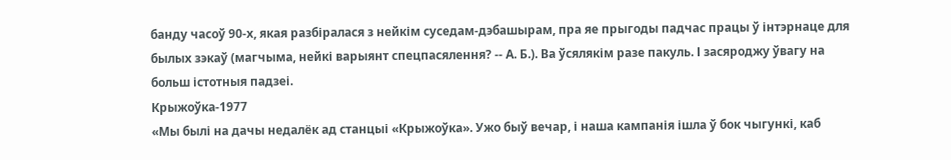банду часоў 90-х, якая разбіралася з нейкім суседам-дэбашырам, пра яе прыгоды падчас працы ў інтэрнаце для былых зэкаў (магчыма, нейкі варыянт спецпасялення? -- А. Б.). Ва ўсялякім разе пакуль. І засяроджу ўвагу на больш істотныя падзеі.
Крыжоўка-1977
«Мы былі на дачы недалёк ад станцыі «Крыжоўка». Ужо быў вечар, і наша кампанія ішла ў бок чыгункі, каб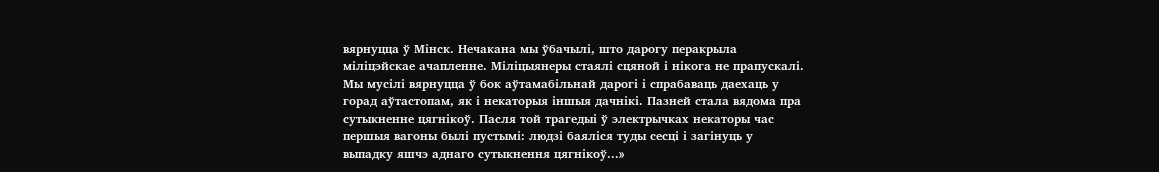вярнуцца ў Мінск. Нечакана мы ўбачылі, што дарогу перакрыла міліцэйскае ачапленне. Міліцыянеры стаялі сцяной і нікога не прапускалі. Мы мусілі вярнуцца ў бок аўтамабільнай дарогі і спрабаваць даехаць у горад аўтастопам, як і некаторыя іншыя дачнікі. Пазней стала вядома пра сутыкненне цягнікоў. Пасля той трагедыі ў электрычках некаторы час першыя вагоны былі пустымі: людзі баяліся туды сесці і загінуць у выпадку яшчэ аднаго сутыкнення цягнікоў...»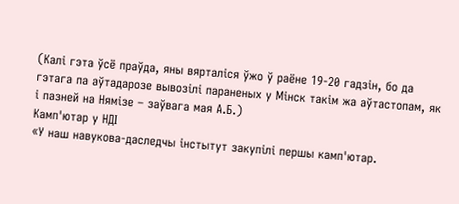(Калі гэта ўсё праўда, яны вярталіся ўжо ў раёне 19-20 гадзін, бо да гэтага па аўтадарозе вывозілі параненых у Мінск такім жа аўтастопам, як і пазней на Нямізе – заўвага мая А.Б.)
Камп'ютар у НДІ
«У наш навукова-даследчы інстытут закупілі першы камп'ютар.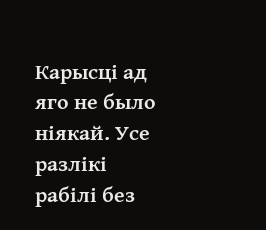Карысці ад яго не было ніякай. Усе разлікі рабілі без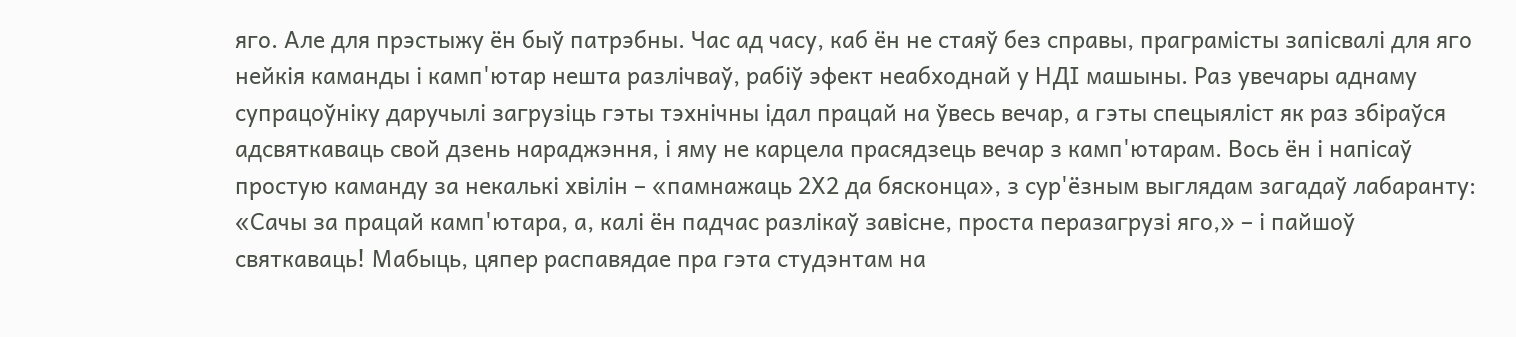яго. Але для прэстыжу ён быў патрэбны. Час ад часу, каб ён не стаяў без справы, праграмісты запісвалі для яго нейкія каманды і камп'ютар нешта разлічваў, рабіў эфект неабходнай у НДІ машыны. Раз увечары аднаму супрацоўніку даручылі загрузіць гэты тэхнічны ідал працай на ўвесь вечар, а гэты спецыяліст як раз збіраўся адсвяткаваць свой дзень нараджэння, і яму не карцела прасядзець вечар з камп'ютарам. Вось ён і напісаў простую каманду за некалькі хвілін – «памнажаць 2Х2 да бясконца», з сур'ёзным выглядам загадаў лабаранту: «Сачы за працай камп'ютара, а, калі ён падчас разлікаў завісне, проста перазагрузі яго,» – і пайшоў святкаваць! Мабыць, цяпер распавядае пра гэта студэнтам на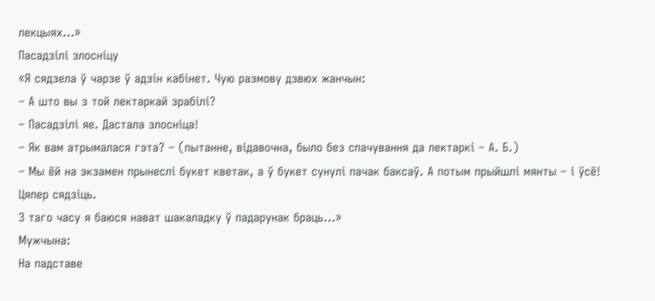лекцыях...»
Пасадзілі злосніцу
«Я сядзела ў чарзе ў адзін кабінет. Чую размову дзвюх жанчын:
– А што вы з той лектаркай зрабілі?
– Пасадзілі яе. Дастала злосніца!
– Як вам атрымалася гэта? – (пытанне, відавочна, было без спачування да лектаркі – А. Б.)
– Мы ёй на экзамен прынеслі букет кветак, а ў букет сунулі пачак баксаў. А потым прыйшлі мянты – і ўсё! Цяпер сядзіць.
З таго часу я баюся нават шакаладку ў падарунак браць...»
Мужчына:
На падставе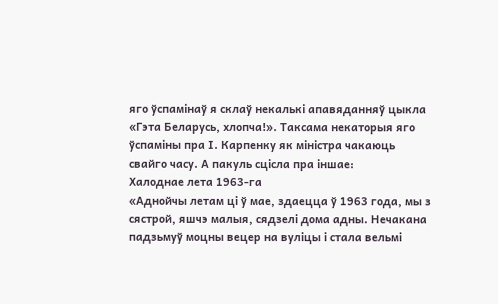яго ўспамінаў я склаў некалькі апавяданняў цыкла «Гэта Беларусь, хлопча!». Таксама некаторыя яго ўспаміны пра І. Карпенку як міністра чакаюць свайго часу. А пакуль сцісла пра іншае:
Халоднае лета 1963-га
«Аднойчы летам ці ў мае, здаецца ў 1963 года, мы з сястрой, яшчэ малыя, сядзелі дома адны. Нечакана падзьмуў моцны вецер на вуліцы і стала вельмі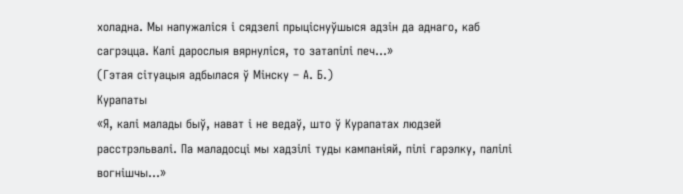холадна. Мы напужаліся і сядзелі прыціснуўшыся адзін да аднаго, каб сагрэцца. Калі дарослыя вярнуліся, то затапілі печ...»
(Гэтая сітуацыя адбылася ў Мінску – А. Б.)
Курапаты
«Я, калі малады быў, нават і не ведаў, што ў Курапатах людзей расстрэльвалі. Па маладосці мы хадзілі туды кампаніяй, пілі гарэлку, палілі вогнішчы...»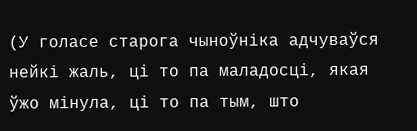(У голасе старога чыноўніка адчуваўся нейкі жаль, ці то па маладосці, якая ўжо мінула, ці то па тым, што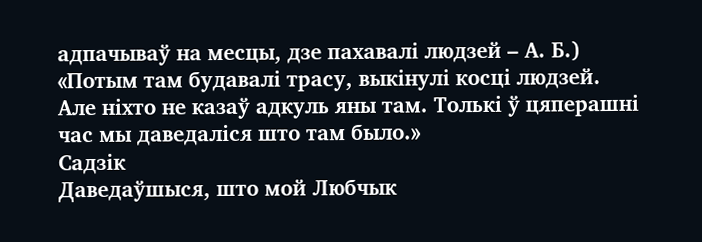адпачываў на месцы, дзе пахавалі людзей – А. Б.)
«Потым там будавалі трасу, выкінулі косці людзей. Але ніхто не казаў адкуль яны там. Толькі ў цяперашні час мы даведаліся што там было.»
Садзік
Даведаўшыся, што мой Любчык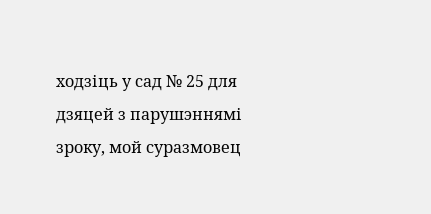ходзіць у сад № 25 для дзяцей з парушэннямі зроку, мой суразмовец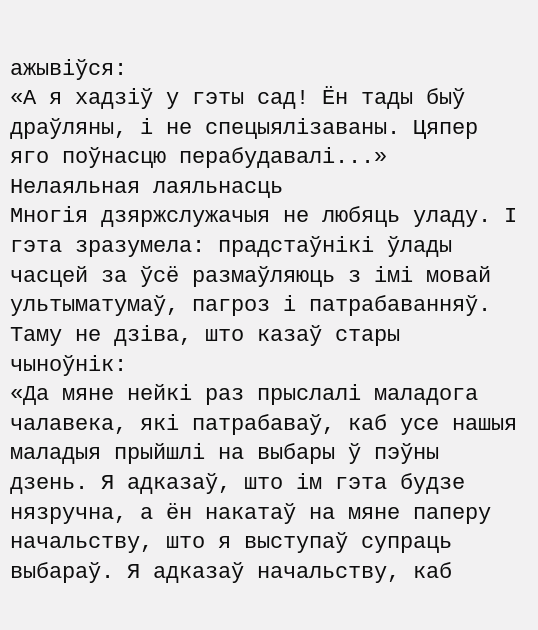ажывіўся:
«А я хадзіў у гэты сад! Ён тады быў драўляны, і не спецыялізаваны. Цяпер яго поўнасцю перабудавалі...»
Нелаяльная лаяльнасць
Многія дзяржслужачыя не любяць уладу. І гэта зразумела: прадстаўнікі ўлады часцей за ўсё размаўляюць з імі мовай ультыматумаў, пагроз і патрабаванняў. Таму не дзіва, што казаў стары чыноўнік:
«Да мяне нейкі раз прыслалі маладога чалавека, які патрабаваў, каб усе нашыя маладыя прыйшлі на выбары ў пэўны дзень. Я адказаў, што ім гэта будзе нязручна, а ён накатаў на мяне паперу начальству, што я выступаў супраць выбараў. Я адказаў начальству, каб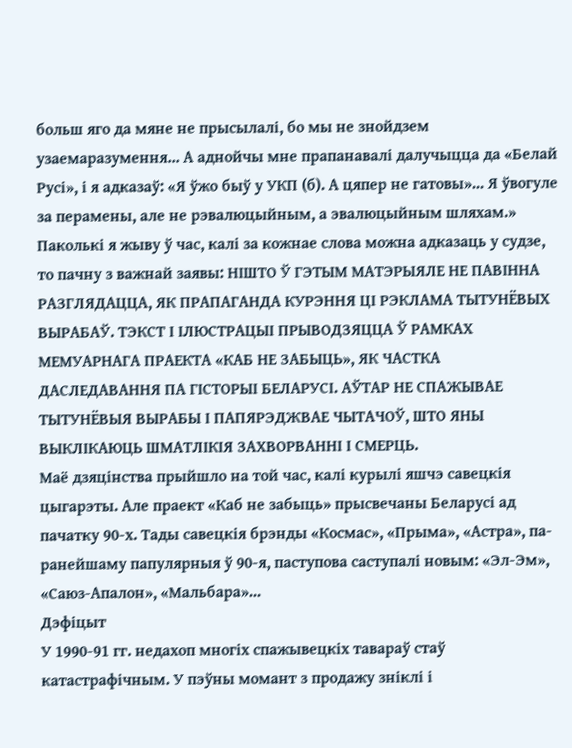больш яго да мяне не прысылалі, бо мы не знойдзем узаемаразумення... А аднойчы мне прапанавалі далучыцца да «Белай Русі», і я адказаў: «Я ўжо быў у УКП (б). А цяпер не гатовы»... Я ўвогуле за перамены, але не рэвалюцыйным, а эвалюцыйным шляхам.»
Паколькі я жыву ў час, калі за кожнае слова можна адказаць у судзе, то пачну з важнай заявы: НІШТО Ў ГЭТЫМ МАТЭРЫЯЛЕ НЕ ПАВІННА РАЗГЛЯДАЦЦА, ЯК ПРАПАГАНДА КУРЭННЯ ЦІ РЭКЛАМА ТЫТУНЁВЫХ ВЫРАБАЎ. ТЭКСТ І ІЛЮСТРАЦЫІ ПРЫВОДЗЯЦЦА Ў РАМКАХ МЕМУАРНАГА ПРАЕКТА «КАБ НЕ ЗАБЫЦЬ», ЯК ЧАСТКА ДАСЛЕДАВАННЯ ПА ГІСТОРЫІ БЕЛАРУСІ. АЎТАР НЕ СПАЖЫВАЕ ТЫТУНЁВЫЯ ВЫРАБЫ І ПАПЯРЭДЖВАЕ ЧЫТАЧОЎ, ШТО ЯНЫ ВЫКЛІКАЮЦЬ ШМАТЛІКІЯ ЗАХВОРВАННІ І СМЕРЦЬ.
Маё дзяцінства прыйшло на той час, калі курылі яшчэ савецкія цыгарэты. Але праект «Каб не забыць» прысвечаны Беларусі ад пачатку 90-х. Тады савецкія брэнды «Космас», «Прыма», «Астра», па-ранейшаму папулярныя ў 90-я, паступова саступалі новым: «Эл-Эм», «Саюз-Апалон», «Мальбара»...
Дэфіцыт
У 1990-91 гг. недахоп многіх спажывецкіх тавараў стаў катастрафічным. У пэўны момант з продажу зніклі і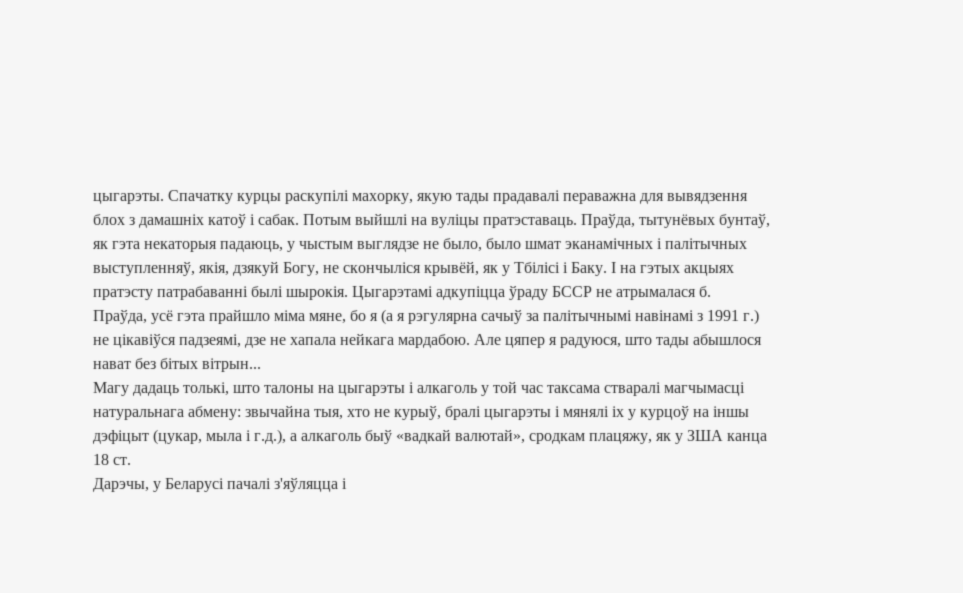цыгарэты. Спачатку курцы раскупілі махорку, якую тады прадавалі пераважна для вывядзення блох з дамашніх катоў і сабак. Потым выйшлі на вуліцы пратэставаць. Праўда, тытунёвых бунтаў, як гэта некаторыя падаюць, у чыстым выглядзе не было, было шмат эканамічных і палітычных выступленняў, якія, дзякуй Богу, не скончыліся крывёй, як у Тбілісі і Баку. І на гэтых акцыях пратэсту патрабаванні былі шырокія. Цыгарэтамі адкупіцца ўраду БССР не атрымалася б.
Праўда, усё гэта прайшло міма мяне, бо я (а я рэгулярна сачыў за палітычнымі навінамі з 1991 г.) не цікавіўся падзеямі, дзе не хапала нейкага мардабою. Але цяпер я радуюся, што тады абышлося нават без бітых вітрын...
Магу дадаць толькі, што талоны на цыгарэты і алкаголь у той час таксама стваралі магчымасці натуральнага абмену: звычайна тыя, хто не курыў, бралі цыгарэты і мянялі іх у курцоў на іншы дэфіцыт (цукар, мыла і г.д.), а алкаголь быў «вадкай валютай», сродкам плацяжу, як у ЗША канца 18 ст.
Дарэчы, у Беларусі пачалі з'яўляцца і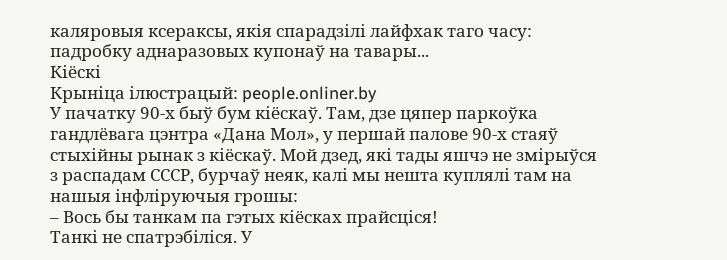каляровыя ксераксы, якія спарадзілі лайфхак таго часу: падробку аднаразовых купонаў на тавары...
Кіёскі
Крыніца ілюстрацый: people.onliner.by
У пачатку 90-х быў бум кіёскаў. Там, дзе цяпер паркоўка гандлёвага цэнтра «Дана Мол», у першай палове 90-х стаяў стыхійны рынак з кіёскаў. Мой дзед, які тады яшчэ не змірыўся з распадам СССР, бурчаў неяк, калі мы нешта куплялі там на нашыя інфліруючыя грошы:
– Вось бы танкам па гэтых кіёсках прайсціся!
Танкі не спатрэбіліся. У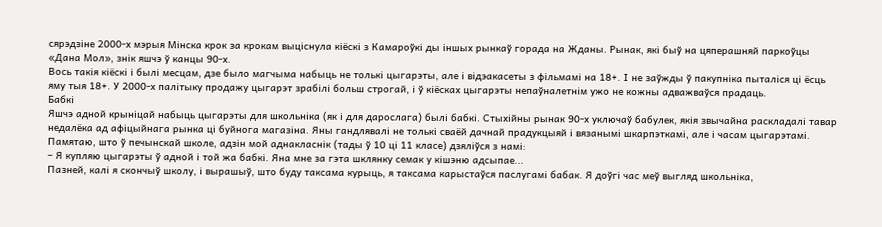сярэдзіне 2000-х мэрыя Мінска крок за крокам выціснула кіёскі з Камароўкі ды іншых рынкаў горада на Жданы. Рынак, які быў на цяперашняй паркоўцы «Дана Мол», знік яшчэ ў канцы 90-х.
Вось такія кіёскі і былі месцам, дзе было магчыма набыць не толькі цыгарэты, але і відэакасеты з фільмамі на 18+. І не заўжды ў пакупніка пыталіся ці ёсць яму тыя 18+. У 2000-х палітыку продажу цыгарэт зрабілі больш строгай, і ў кіёсках цыгарэты непаўналетнім ужо не кожны адважваўся прадаць.
Бабкі
Яшчэ адной крыніцай набыць цыгарэты для школьніка (як і для дарослага) былі бабкі. Стыхійны рынак 90-х уключаў бабулек, якія звычайна раскладалі тавар недалёка ад афіцыйнага рынка ці буйнога магазіна. Яны гандлявалі не толькі сваёй дачнай прадукцыяй і вязанымі шкарпэткамі, але і часам цыгарэтамі. Памятаю, што ў печынскай школе, адзін мой аднакласнік (тады ў 10 ці 11 класе) дзяліўся з намі:
– Я купляю цыгарэты ў адной і той жа бабкі. Яна мне за гэта шклянку семак у кішэню адсыпае...
Пазней, калі я скончыў школу, і вырашыў, што буду таксама курыць, я таксама карыстаўся паслугамі бабак. Я доўгі час меў выгляд школьніка,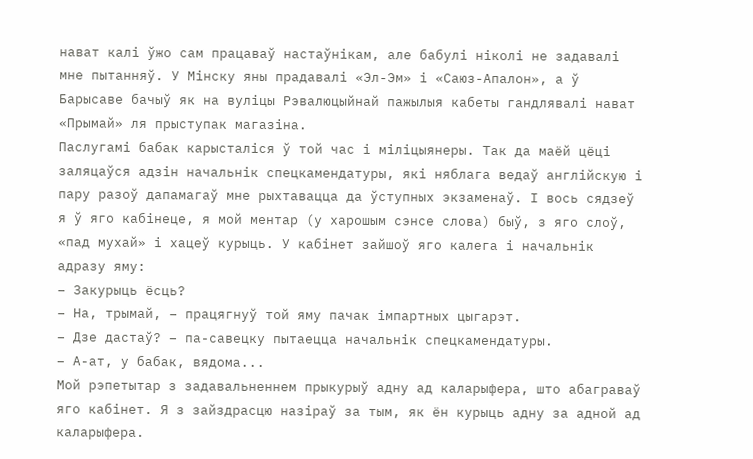нават калі ўжо сам працаваў настаўнікам, але бабулі ніколі не задавалі мне пытанняў. У Мінску яны прадавалі «Эл-Эм» і «Саюз-Апалон», а ў Барысаве бачыў як на вуліцы Рэвалюцыйнай пажылыя кабеты гандлявалі нават «Прымай» ля прыступак магазіна.
Паслугамі бабак карысталіся ў той час і міліцыянеры. Так да маёй цёці заляцаўся адзін начальнік спецкамендатуры, які няблага ведаў англійскую і пару разоў дапамагаў мне рыхтавацца да ўступных экзаменаў. І вось сядзеў я ў яго кабінеце, я мой ментар (у харошым сэнсе слова) быў, з яго слоў, «пад мухай» і хацеў курыць. У кабінет зайшоў яго калега і начальнік адразу яму:
– Закурыць ёсць?
– На, трымай, – працягнуў той яму пачак імпартных цыгарэт.
– Дзе дастаў? – па-савецку пытаецца начальнік спецкамендатуры.
– А-ат, у бабак, вядома...
Мой рэпетытар з задавальненнем прыкурыў адну ад каларыфера, што абаграваў яго кабінет. Я з зайздрасцю назіраў за тым, як ён курыць адну за адной ад каларыфера.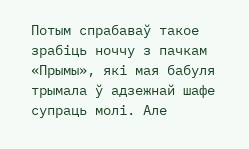Потым спрабаваў такое зрабіць ноччу з пачкам «Прымы», які мая бабуля трымала ў адзежнай шафе супраць молі. Але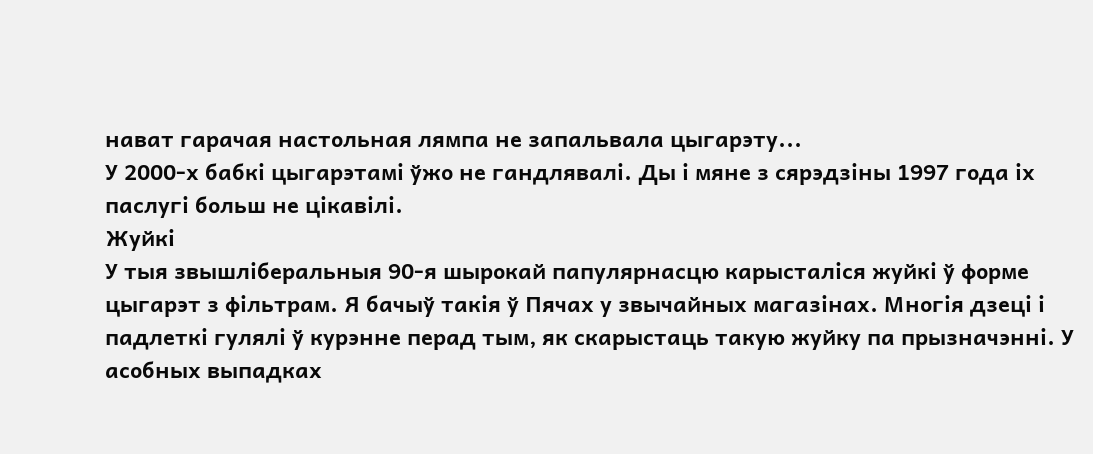нават гарачая настольная лямпа не запальвала цыгарэту...
У 2000-х бабкі цыгарэтамі ўжо не гандлявалі. Ды і мяне з сярэдзіны 1997 года іх паслугі больш не цікавілі.
Жуйкі
У тыя звышліберальныя 90-я шырокай папулярнасцю карысталіся жуйкі ў форме цыгарэт з фільтрам. Я бачыў такія ў Пячах у звычайных магазінах. Многія дзеці і падлеткі гулялі ў курэнне перад тым, як скарыстаць такую жуйку па прызначэнні. У асобных выпадках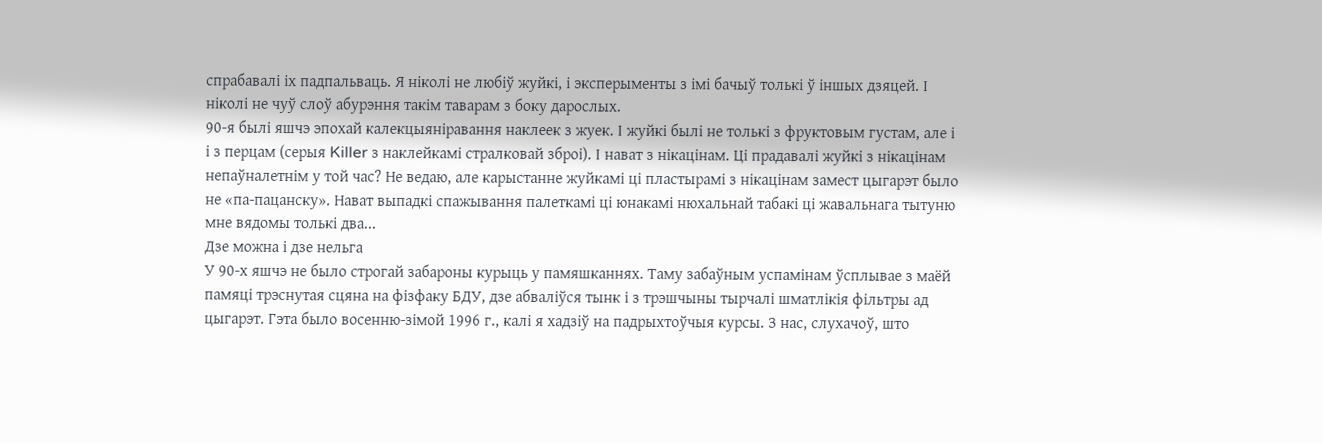спрабавалі іх падпальваць. Я ніколі не любіў жуйкі, і эксперыменты з імі бачыў толькі ў іншых дзяцей. І ніколі не чуў слоў абурэння такім таварам з боку дарослых.
90-я былі яшчэ эпохай калекцыяніравання наклеек з жуек. І жуйкі былі не толькі з фруктовым густам, але і і з перцам (серыя Killer з наклейкамі стралковай зброі). І нават з нікацінам. Ці прадавалі жуйкі з нікацінам непаўналетнім у той час? Не ведаю, але карыстанне жуйкамі ці пластырамі з нікацінам замест цыгарэт было не «па-пацанску». Нават выпадкі спажывання палеткамі ці юнакамі нюхальнай табакі ці жавальнага тытуню мне вядомы толькі два...
Дзе можна і дзе нельга
У 90-х яшчэ не было строгай забароны курыць у памяшканнях. Таму забаўным успамінам ўсплывае з маёй памяці трэснутая сцяна на фізфаку БДУ, дзе абваліўся тынк і з трэшчыны тырчалі шматлікія фільтры ад цыгарэт. Гэта было восенню-зімой 1996 г., калі я хадзіў на падрыхтоўчыя курсы. З нас, слухачоў, што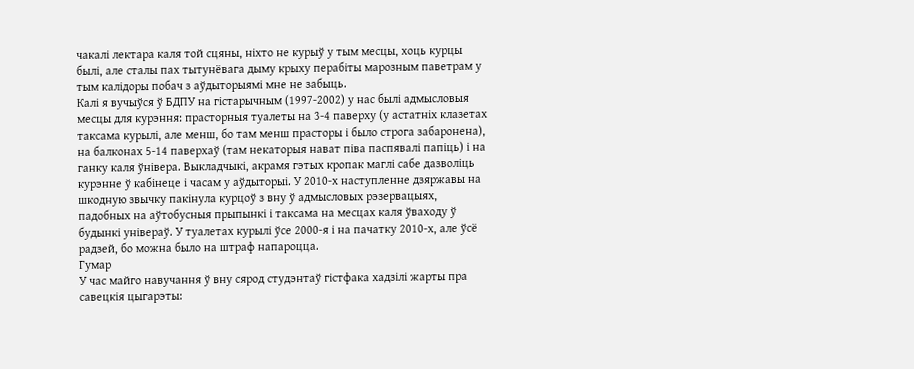чакалі лектара каля той сцяны, ніхто не курыў у тым месцы, хоць курцы былі, але сталы пах тытунёвага дыму крыху перабіты марозным паветрам у тым калідоры побач з аўдыторыямі мне не забыць.
Калі я вучыўся ў БДПУ на гістарычным (1997-2002) у нас былі адмысловыя месцы для курэння: прасторныя туалеты на 3-4 паверху (у астатніх клазетах таксама курылі, але менш, бо там менш прасторы і было строга забаронена), на балконах 5-14 паверхаў (там некаторыя нават піва паспявалі папіць) і на ганку каля ўнівера. Выкладчыкі, акрамя гэтых кропак маглі сабе дазволіць курэнне ў кабінеце і часам у аўдыторыі. У 2010-х наступленне дзяржавы на шкодную звычку пакінула курцоў з вну ў адмысловых рэзервацыях, падобных на аўтобусныя прыпынкі і таксама на месцах каля ўваходу ў будынкі універаў. У туалетах курылі ўсе 2000-я і на пачатку 2010-х, але ўсё радзей, бо можна было на штраф напароцца.
Гумар
У час майго навучання ў вну сярод студэнтаў гістфака хадзілі жарты пра савецкія цыгарэты: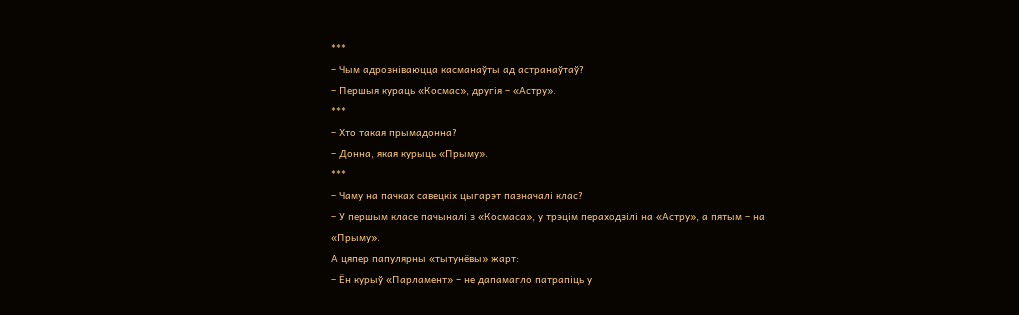***
– Чым адрозніваюцца касманаўты ад астранаўтаў?
– Першыя кураць «Космас», другія – «Астру».
***
– Хто такая прымадонна?
– Донна, якая курыць «Прыму».
***
– Чаму на пачках савецкіх цыгарэт пазначалі клас?
– У першым класе пачыналі з «Космаса», у трэцім пераходзілі на «Астру», а пятым – на «Прыму».
А цяпер папулярны «тытунёвы» жарт:
– Ён курыў «Парламент» – не дапамагло патрапіць у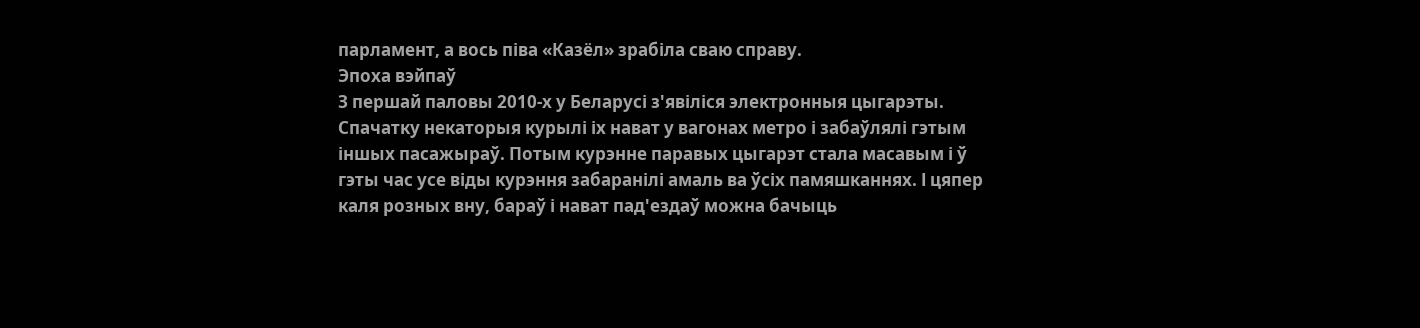парламент, а вось піва «Казёл» зрабіла сваю справу.
Эпоха вэйпаў
З першай паловы 2010-х у Беларусі з'явіліся электронныя цыгарэты. Спачатку некаторыя курылі іх нават у вагонах метро і забаўлялі гэтым іншых пасажыраў. Потым курэнне паравых цыгарэт стала масавым і ў гэты час усе віды курэння забаранілі амаль ва ўсіх памяшканнях. І цяпер каля розных вну, бараў і нават пад'ездаў можна бачыць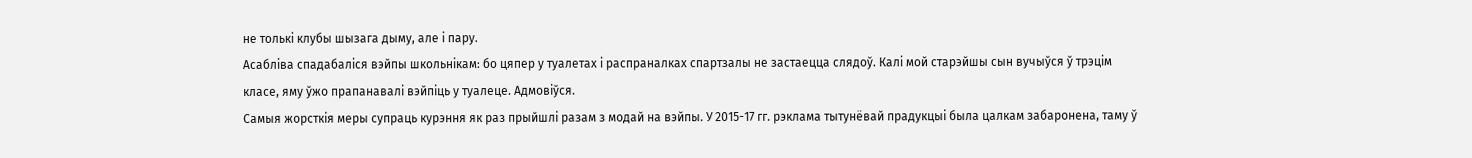не толькі клубы шызага дыму, але і пару.
Асабліва спадабаліся вэйпы школьнікам: бо цяпер у туалетах і распраналках спартзалы не застаецца слядоў. Калі мой старэйшы сын вучыўся ў трэцім класе, яму ўжо прапанавалі вэйпіць у туалеце. Адмовіўся.
Самыя жорсткія меры супраць курэння як раз прыйшлі разам з модай на вэйпы. У 2015-17 гг. рэклама тытунёвай прадукцыі была цалкам забаронена, таму ў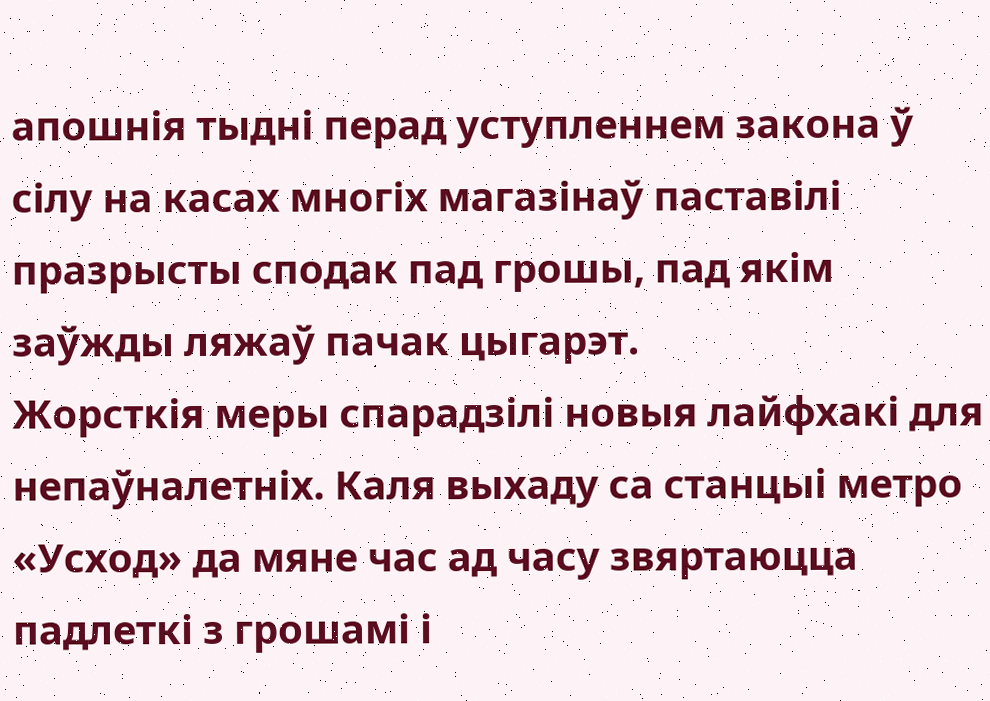апошнія тыдні перад уступленнем закона ў сілу на касах многіх магазінаў паставілі празрысты сподак пад грошы, пад якім заўжды ляжаў пачак цыгарэт.
Жорсткія меры спарадзілі новыя лайфхакі для непаўналетніх. Каля выхаду са станцыі метро «Усход» да мяне час ад часу звяртаюцца падлеткі з грошамі і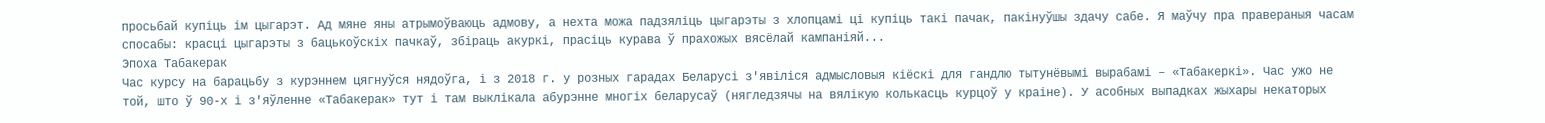просьбай купіць ім цыгарэт. Ад мяне яны атрымоўваюць адмову, а нехта можа падзяліць цыгарэты з хлопцамі ці купіць такі пачак, пакінуўшы здачу сабе. Я маўчу пра правераныя часам спосабы: красці цыгарэты з бацькоўскіх пачкаў, збіраць акуркі, прасіць курава ў прахожых вясёлай кампаніяй...
Эпоха Табакерак
Час курсу на барацьбу з курэннем цягнуўся нядоўга, і з 2018 г. у розных гарадах Беларусі з'явіліся адмысловыя кіёскі для гандлю тытунёвымі вырабамі – «Табакеркі». Час ужо не той, што ў 90-х і з'яўленне «Табакерак» тут і там выклікала абурэнне многіх беларусаў (нягледзячы на вялікую колькасць курцоў у краіне). У асобных выпадках жыхары некаторых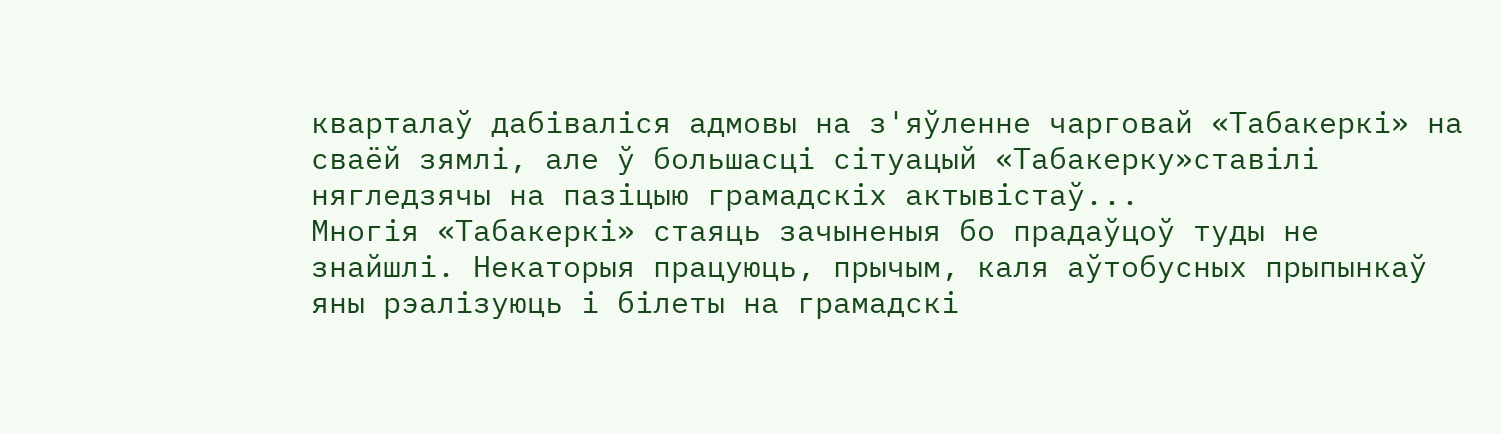кварталаў дабіваліся адмовы на з'яўленне чарговай «Табакеркі» на сваёй зямлі, але ў большасці сітуацый «Табакерку»ставілі нягледзячы на пазіцыю грамадскіх актывістаў...
Многія «Табакеркі» стаяць зачыненыя бо прадаўцоў туды не знайшлі. Некаторыя працуюць, прычым, каля аўтобусных прыпынкаў яны рэалізуюць і білеты на грамадскі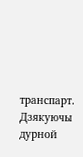транспарт.
Дзякуючы дурной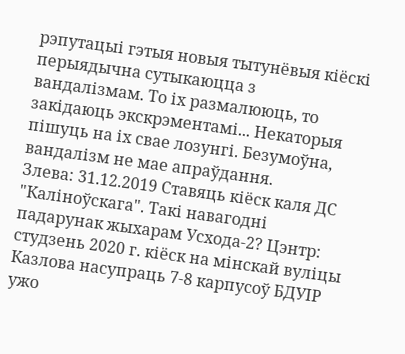рэпутацыі гэтыя новыя тытунёвыя кіёскі перыядычна сутыкаюцца з вандалізмам. То іх размалююць, то закідаюць экскрэментамі... Некаторыя пішуць на іх свае лозунгі. Безумоўна, вандалізм не мае апраўдання.
Злева: 31.12.2019 Ставяць кіёск каля ДС "Каліноўскага". Такі навагодні падарунак жыхарам Усхода-2? Цэнтр: студзень 2020 г. кіёск на мінскай вуліцы Казлова насупраць 7-8 карпусоў БДУІР ужо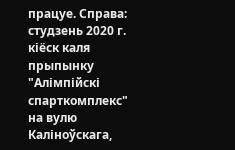працуе. Справа: студзень 2020 г. кіёск каля прыпынку "Алімпійскі спарткомплекс" на вулю Каліноўскага,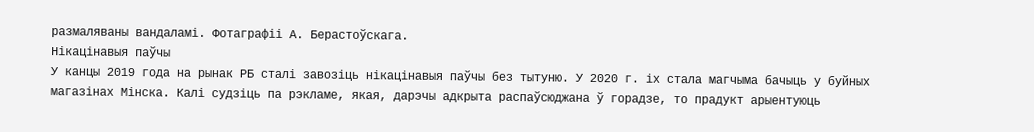размаляваны вандаламі. Фотаграфіі А. Берастоўскага.
Нікацінавыя паўчы
У канцы 2019 года на рынак РБ сталі завозіць нікацінавыя паўчы без тытуню. У 2020 г. іх стала магчыма бачыць у буйных магазінах Мінска. Калі судзіць па рэкламе, якая, дарэчы адкрыта распаўсюджана ў горадзе, то прадукт арыентуюць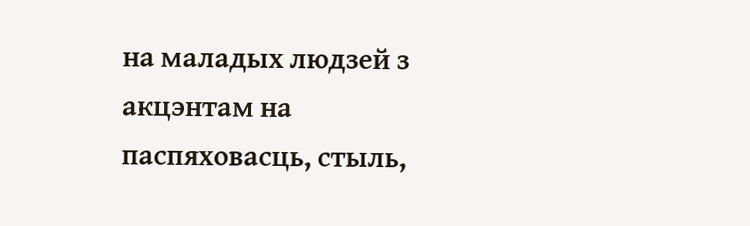на маладых людзей з акцэнтам на паспяховасць, стыль,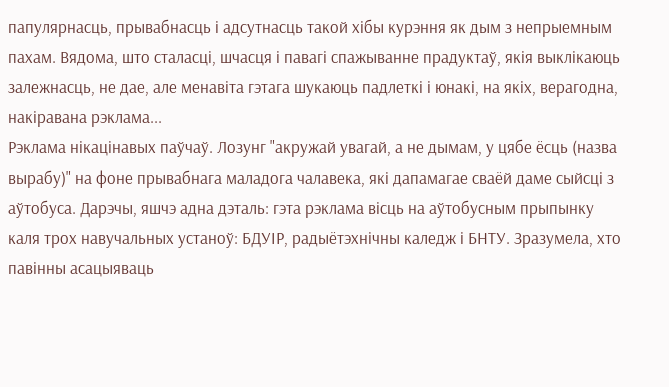папулярнасць, прывабнасць і адсутнасць такой хібы курэння як дым з непрыемным пахам. Вядома, што сталасці, шчасця і павагі спажыванне прадуктаў, якія выклікаюць залежнасць, не дае, але менавіта гэтага шукаюць падлеткі і юнакі, на якіх, верагодна, накіравана рэклама...
Рэклама нікацінавых паўчаў. Лозунг "акружай увагай, а не дымам, у цябе ёсць (назва вырабу)" на фоне прывабнага маладога чалавека, які дапамагае сваёй даме сыйсці з аўтобуса. Дарэчы, яшчэ адна дэталь: гэта рэклама вісць на аўтобусным прыпынку каля трох навучальных устаноў: БДУІР, радыётэхнічны каледж і БНТУ. Зразумела, хто павінны асацыяваць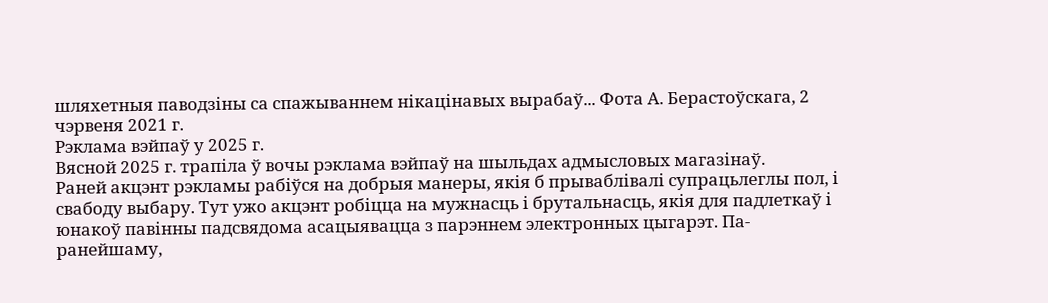шляхетныя паводзіны са спажываннем нікацінавых вырабаў... Фота А. Берастоўскага, 2 чэрвеня 2021 г.
Рэклама вэйпаў у 2025 г.
Вясной 2025 г. трапіла ў вочы рэклама вэйпаў на шыльдах адмысловых магазінаў.
Раней акцэнт рэкламы рабіўся на добрыя манеры, якія б прываблівалі супрацьлеглы пол, і свабоду выбару. Тут ужо акцэнт робіцца на мужнасць і брутальнасць, якія для падлеткаў і юнакоў павінны падсвядома асацыявацца з парэннем электронных цыгарэт. Па-ранейшаму,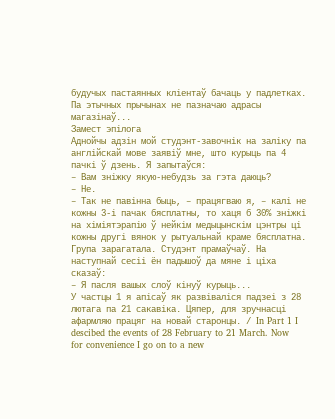будучых пастаянных кліентаў бачаць у падлетках. Па этычных прычынах не пазначаю адрасы магазінаў...
Замест эпілога
Аднойчы адзін мой студэнт-завочнік на заліку па англійскай мове заявіў мне, што курыць па 4 пачкі ў дзень. Я запытаўся:
– Вам зніжку якую-небудзь за гэта даюць?
– Не.
– Так не павінна быць, – працягваю я, – калі не кожны 3-і пачак бясплатны, то хаця б 30% зніжкі на хіміятэрапію ў нейкім медыцынскім цэнтры ці кожны другі вянок у рытуальнай краме бясплатна.
Група зарагатала. Студэнт прамаўчаў. На наступнай сесіі ён падышоў да мяне і ціха сказаў:
– Я пасля вашых слоў кінуў курыць...
У частцы 1 я апісаў як развіваліся падзеі з 28 лютага па 21 сакавіка. Цяпер, для зручнасці афармляю працяг на новай старонцы. / In Part 1 I descibed the events of 28 February to 21 March. Now for convenience I go on to a new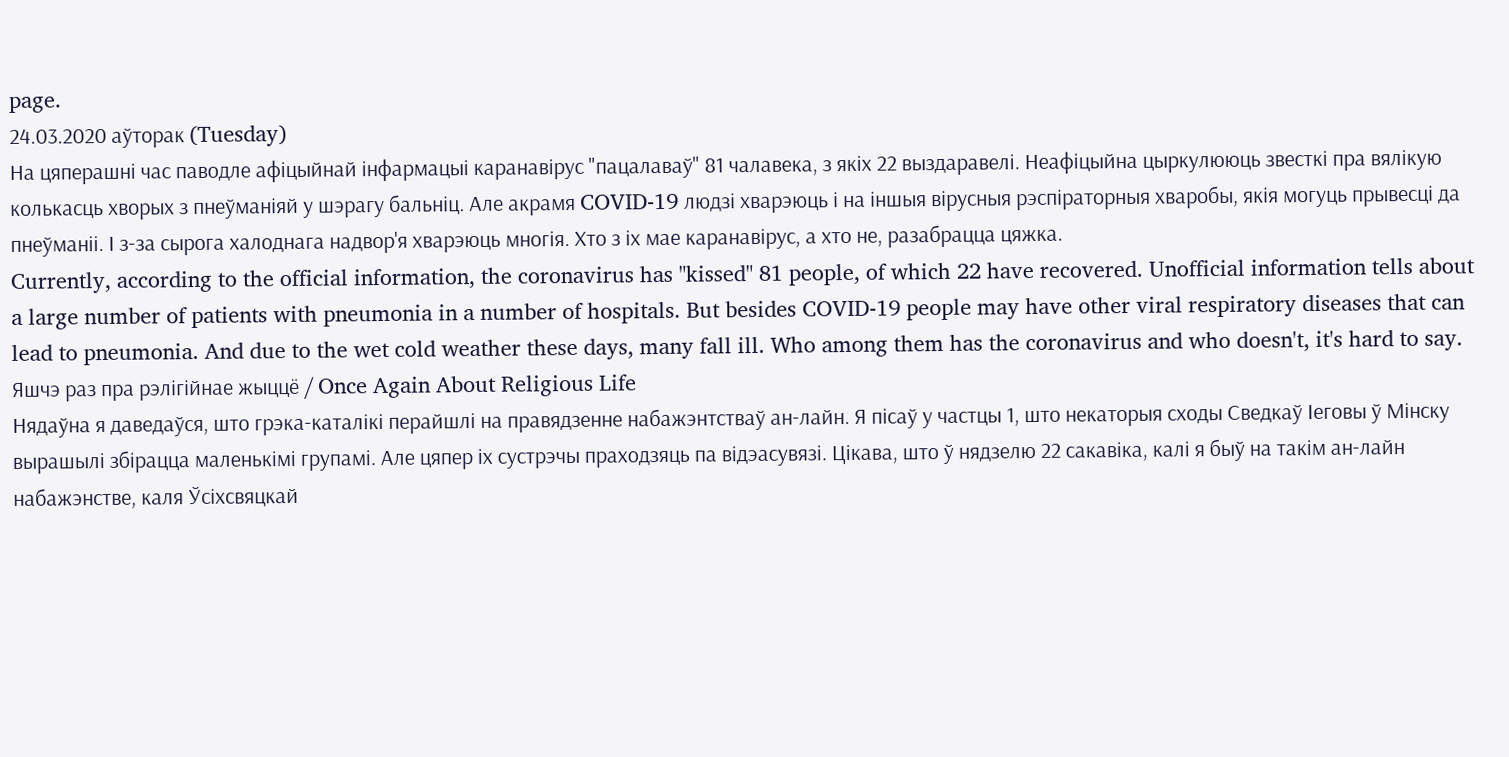page.
24.03.2020 аўторак (Tuesday)
На цяперашні час паводле афіцыйнай інфармацыі каранавірус "пацалаваў" 81 чалавека, з якіх 22 выздаравелі. Неафіцыйна цыркулююць звесткі пра вялікую колькасць хворых з пнеўманіяй у шэрагу бальніц. Але акрамя COVID-19 людзі хварэюць і на іншыя вірусныя рэспіраторныя хваробы, якія могуць прывесці да пнеўманіі. І з-за сырога халоднага надвор'я хварэюць многія. Хто з іх мае каранавірус, а хто не, разабрацца цяжка.
Currently, according to the official information, the coronavirus has "kissed" 81 people, of which 22 have recovered. Unofficial information tells about a large number of patients with pneumonia in a number of hospitals. But besides COVID-19 people may have other viral respiratory diseases that can lead to pneumonia. And due to the wet cold weather these days, many fall ill. Who among them has the coronavirus and who doesn't, it's hard to say.
Яшчэ раз пра рэлігійнае жыццё / Once Again About Religious Life
Нядаўна я даведаўся, што грэка-каталікі перайшлі на правядзенне набажэнтстваў ан-лайн. Я пісаў у частцы 1, што некаторыя сходы Сведкаў Іеговы ў Мінску вырашылі збірацца маленькімі групамі. Але цяпер іх сустрэчы праходзяць па відэасувязі. Цікава, што ў нядзелю 22 сакавіка, калі я быў на такім ан-лайн набажэнстве, каля Ўсіхсвяцкай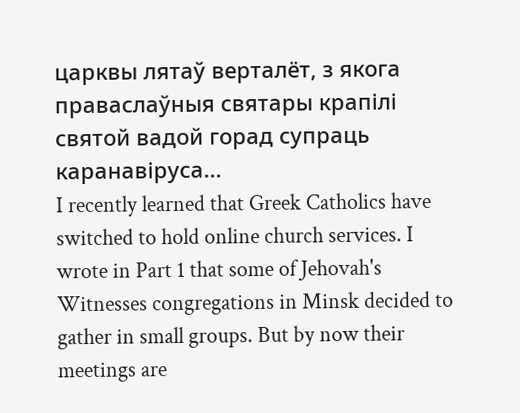царквы лятаў верталёт, з якога праваслаўныя святары крапілі святой вадой горад супраць каранавіруса...
I recently learned that Greek Catholics have switched to hold online church services. I wrote in Part 1 that some of Jehovah's Witnesses congregations in Minsk decided to gather in small groups. But by now their meetings are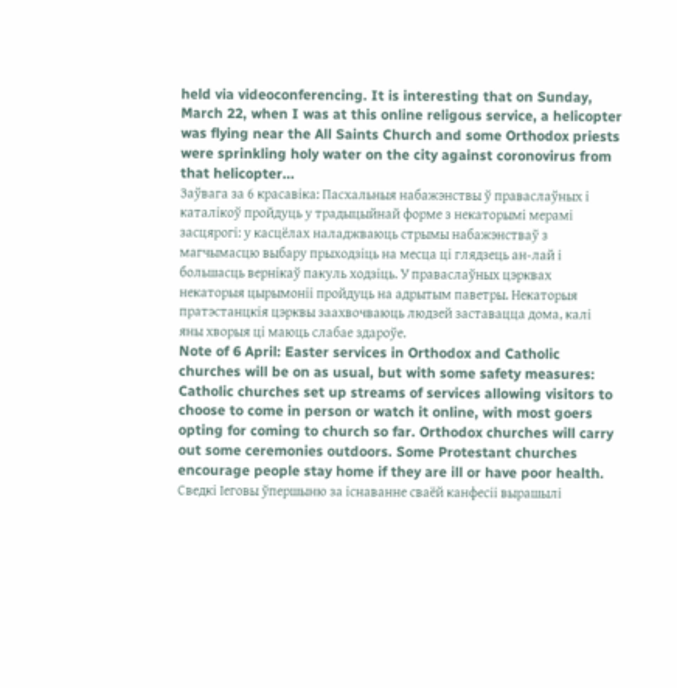held via videoconferencing. It is interesting that on Sunday, March 22, when I was at this online religous service, a helicopter was flying near the All Saints Church and some Orthodox priests were sprinkling holy water on the city against coronovirus from that helicopter...
Заўвага за 6 красавіка: Пасхальныя набажэнствы ў праваслаўных і каталікоў пройдуць у традыцыйнай форме з некаторымі мерамі засцярогі: у касцёлах наладжваюць стрымы набажэнстваў з магчымасцю выбару прыходзіць на месца ці глядзець ан-лай і большасць вернікаў пакуль ходзіць. У праваслаўных цэрквах некаторыя цырымоніі пройдуць на адрытым паветры. Некаторыя пратэстанцкія цэрквы заахвочваюць людзей заставацца дома, калі яны хворыя ці маюць слабае здароўе.
Note of 6 April: Easter services in Orthodox and Catholic churches will be on as usual, but with some safety measures: Catholic churches set up streams of services allowing visitors to choose to come in person or watch it online, with most goers opting for coming to church so far. Orthodox churches will carry out some ceremonies outdoors. Some Protestant churches encourage people stay home if they are ill or have poor health.
Сведкі Іеговы ўпершыню за існаванне сваёй канфесіі вырашылі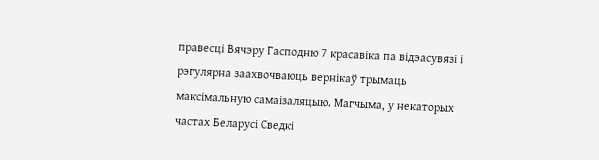правесці Вячэру Гасподню 7 красавіка па відэасувязі і рэгулярна заахвочваюць вернікаў трымаць максімальную самаізаляцыю. Магчыма, у некаторых частах Беларусі Сведкі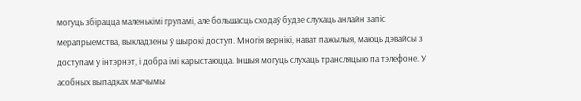могуць збірацца маленькімі групамі, але большасць сходаў будзе слухаць анлайн запіс мерапрыемства, выкладзены ў шырокі доступ. Многія вернікі, нават пажылыя, маюць дэвайсы з доступам у інтэрнэт, і добра імі карыстаюцца. Іншыя могуць слухаць трансляцыю па тэлефоне. У асобных выпадках магчымы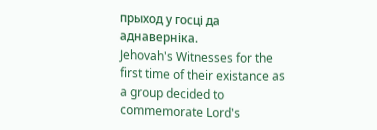прыход у госці да аднаверніка.
Jehovah's Witnesses for the first time of their existance as a group decided to commemorate Lord's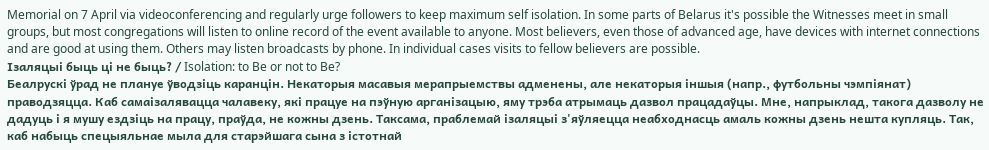Memorial on 7 April via videoconferencing and regularly urge followers to keep maximum self isolation. In some parts of Belarus it's possible the Witnesses meet in small groups, but most congregations will listen to online record of the event available to anyone. Most believers, even those of advanced age, have devices with internet connections and are good at using them. Others may listen broadcasts by phone. In individual cases visits to fellow believers are possible.
Ізаляцыі быць ці не быць? / Isolation: to Be or not to Be?
Беалрускі ўрад не плануе ўводзіць каранцін. Некаторыя масавыя мерапрыемствы адменены, але некаторыя іншыя (напр., футбольны чэмпіянат) праводзяцца. Каб самаізалявацца чалавеку, які працуе на пэўную арганізацыю, яму трэба атрымаць дазвол працадаўцы. Мне, напрыклад, такога дазволу не дадуць і я мушу ездзіць на працу, праўда, не кожны дзень. Таксама, праблемай ізаляцыі з'яўляецца неабходнасць амаль кожны дзень нешта купляць. Так, каб набыць спецыяльнае мыла для старэйшага сына з істотнай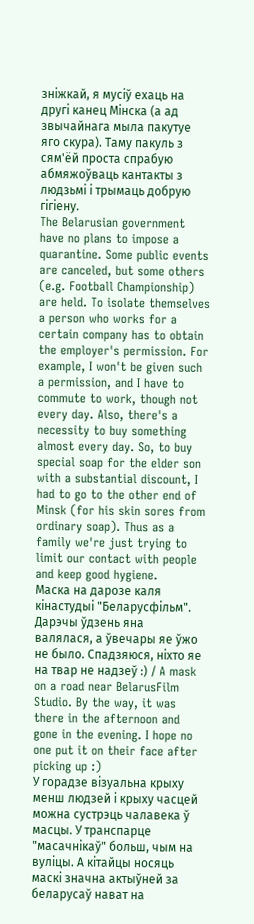зніжкай, я мусіў ехаць на другі канец Мінска (а ад звычайнага мыла пакутуе яго скура). Таму пакуль з сям'ёй проста спрабую абмяжоўваць кантакты з людзьмі і трымаць добрую гігіену.
The Belarusian government have no plans to impose a quarantine. Some public events are canceled, but some others (e.g. Football Championship) are held. To isolate themselves a person who works for a certain company has to obtain the employer's permission. For example, I won't be given such a permission, and I have to commute to work, though not every day. Also, there's a necessity to buy something almost every day. So, to buy special soap for the elder son with a substantial discount, I had to go to the other end of Minsk (for his skin sores from ordinary soap). Thus as a family we're just trying to limit our contact with people and keep good hygiene.
Маска на дарозе каля кінастудыі "Беларусфільм". Дарэчы ўдзень яна валялася, а ўвечары яе ўжо не было. Спадзяюся, ніхто яе на твар не надзеў :) / A mask on a road near BelarusFilm Studio. By the way, it was there in the afternoon and gone in the evening. I hope no one put it on their face after picking up :)
У горадзе візуальна крыху менш людзей і крыху часцей можна сустрэць чалавека ў масцы. У транспарце "масачнікаў" больш, чым на вуліцы. А кітайцы носяць маскі значна актыўней за беларусаў нават на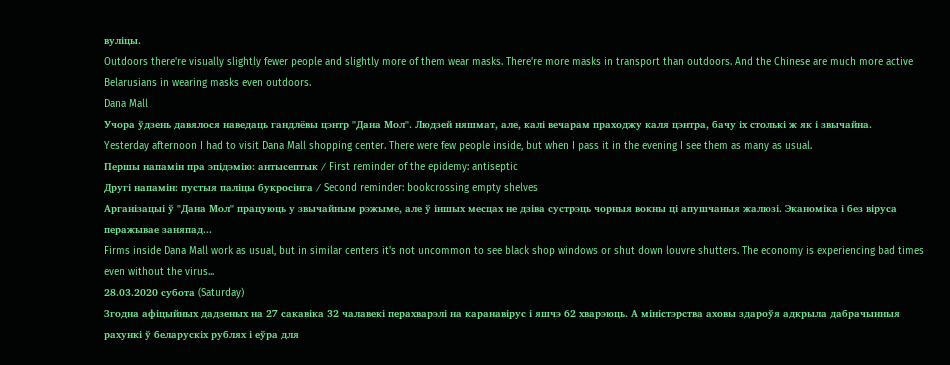вуліцы.
Outdoors there're visually slightly fewer people and slightly more of them wear masks. There're more masks in transport than outdoors. And the Chinese are much more active Belarusians in wearing masks even outdoors.
Dana Mall
Учора ўдзень давялося наведаць гандлёвы цэнтр "Дана Мол". Людзей няшмат, але, калі вечарам праходжу каля цэнтра, бачу іх столькі ж як і звычайна.
Yesterday afternoon I had to visit Dana Mall shopping center. There were few people inside, but when I pass it in the evening I see them as many as usual.
Першы напамін пра эпідэмію: антысептык / First reminder of the epidemy: antiseptic
Другі напамін: пустыя паліцы букросінга / Second reminder: bookcrossing empty shelves
Арганізацыі ў "Дана Мол" працуюць у звычайным рэжыме, але ў іншых месцах не дзіва сустрэць чорныя вокны ці апушчаныя жалюзі. Эканоміка і без віруса перажывае заняпад...
Firms inside Dana Mall work as usual, but in similar centers it's not uncommon to see black shop windows or shut down louvre shutters. The economy is experiencing bad times even without the virus...
28.03.2020 субота (Saturday)
Згодна афіцыйных дадзеных на 27 сакавіка 32 чалавекі перахварэлі на каранавірус і яшчэ 62 хварэюць. А міністэрства аховы здароўя адкрыла дабрачынныя рахункі ў беларускіх рублях і еўра для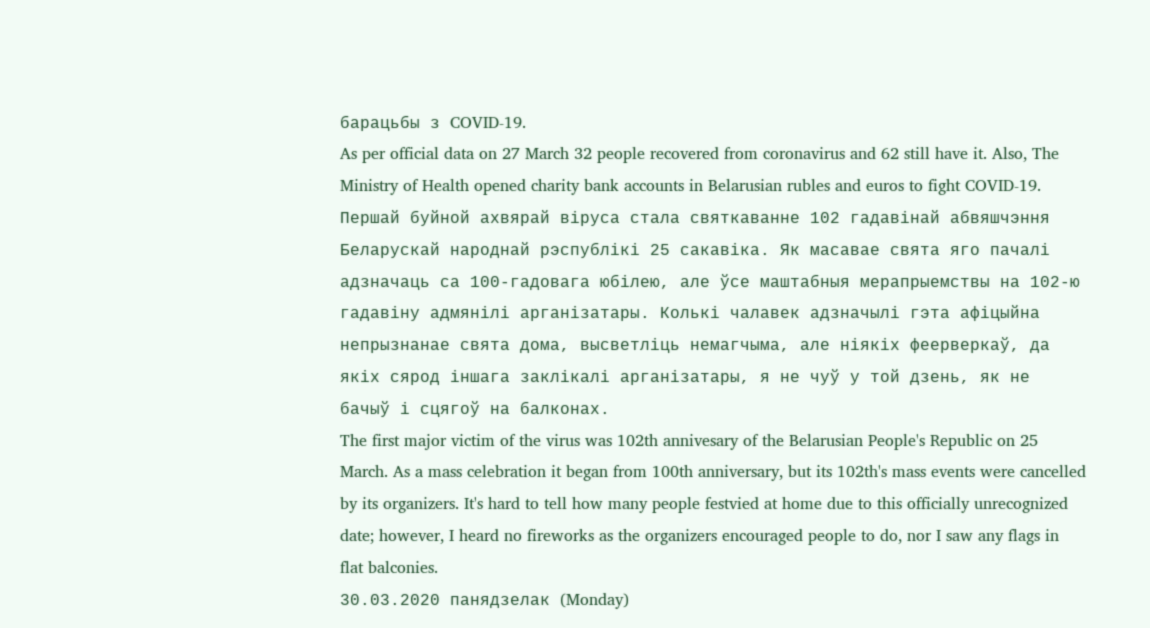барацьбы з COVID-19.
As per official data on 27 March 32 people recovered from coronavirus and 62 still have it. Also, The Ministry of Health opened charity bank accounts in Belarusian rubles and euros to fight COVID-19.
Першай буйной ахвярай віруса стала святкаванне 102 гадавінай абвяшчэння Беларускай народнай рэспублікі 25 сакавіка. Як масавае свята яго пачалі адзначаць са 100-гадовага юбілею, але ўсе маштабныя мерапрыемствы на 102-ю гадавіну адмянілі арганізатары. Колькі чалавек адзначылі гэта афіцыйна непрызнанае свята дома, высветліць немагчыма, але ніякіх феерверкаў, да якіх сярод іншага заклікалі арганізатары, я не чуў у той дзень, як не бачыў і сцягоў на балконах.
The first major victim of the virus was 102th annivesary of the Belarusian People's Republic on 25 March. As a mass celebration it began from 100th anniversary, but its 102th's mass events were cancelled by its organizers. It's hard to tell how many people festvied at home due to this officially unrecognized date; however, I heard no fireworks as the organizers encouraged people to do, nor I saw any flags in flat balconies.
30.03.2020 панядзелак (Monday)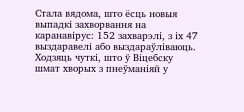Стала вядома, што ёсць новыя выпадкі захворвання на каранавірус: 152 захварэлі, з іх 47 выздаравелі або выздараўліваюць. Ходзяць чуткі, што ў Віцебску шмат хворых з пнеўманіяй у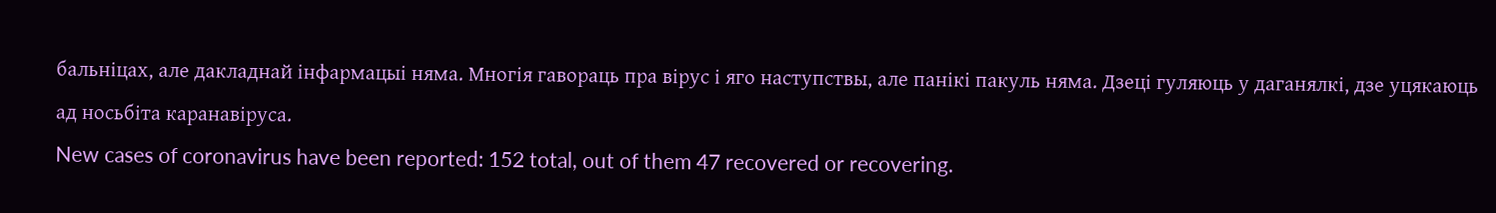бальніцах, але дакладнай інфармацыі няма. Многія гавораць пра вірус і яго наступствы, але панікі пакуль няма. Дзеці гуляюць у даганялкі, дзе уцякаюць ад носьбіта каранавіруса.
New cases of coronavirus have been reported: 152 total, out of them 47 recovered or recovering.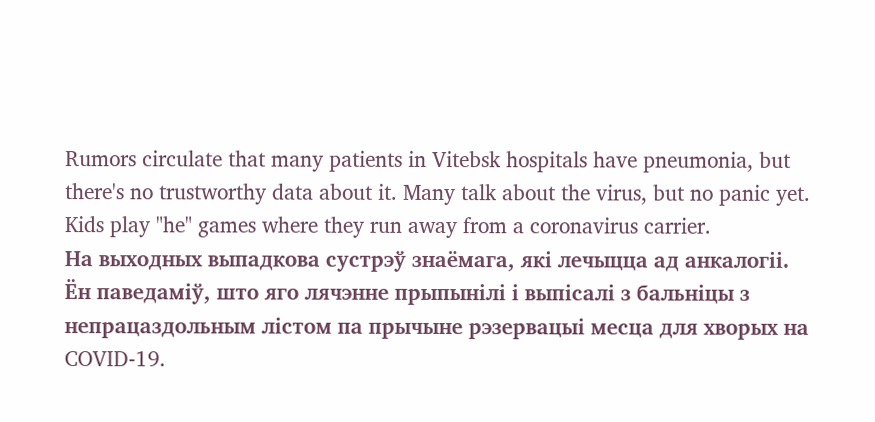Rumors circulate that many patients in Vitebsk hospitals have pneumonia, but there's no trustworthy data about it. Many talk about the virus, but no panic yet. Kids play "he" games where they run away from a coronavirus carrier.
На выходных выпадкова сустрэў знаёмага, які лечыцца ад анкалогіі. Ён паведаміў, што яго лячэнне прыпынілі і выпісалі з бальніцы з непрацаздольным лістом па прычыне рэзервацыі месца для хворых на COVID-19.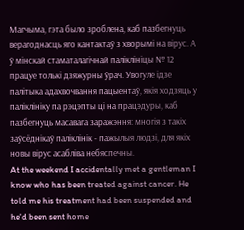Магчыма, гэта было зроблена, каб пазбегнуць верагоднасць яго кантактаў з хворымі на вірус. А ў мінскай стаматалагічнай паліклініцы № 12 працуе толькі дзяжурны ўрач. Увогуле ідзе палітыка адахвочвання пацыентаў, якія ходзяць у паліклініку па рэцэпты ці на працэдуры, каб пазбегнуць масавага заражэння: многія з такіх заўсёднікаў паліклінік - пажылыя людзі, для якіх новы вірус асабліва небяспечны.
At the weekend I accidentally met a gentleman I know who has been treated against cancer. He told me his treatment had been suspended and he'd been sent home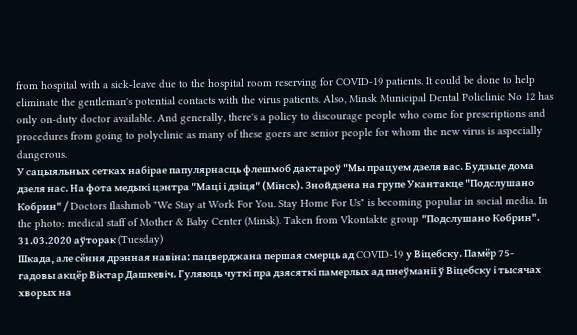from hospital with a sick-leave due to the hospital room reserving for COVID-19 patients. It could be done to help eliminate the gentleman's potential contacts with the virus patients. Also, Minsk Municipal Dental Policlinic No 12 has only on-duty doctor available. And generally, there's a policy to discourage people who come for prescriptions and procedures from going to polyclinic as many of these goers are senior people for whom the new virus is aspecially dangerous.
У сацыяльных сетках набірае папулярнасць флешмоб дактароў "Мы працуем дзеля вас. Будзьце дома дзеля нас. На фота медыкі цэнтра "Маці і дзіця" (Мінск). Знойдзена на групе Укантакце "Подслушано Кобрин" / Doctors flashmob "We Stay at Work For You. Stay Home For Us" is becoming popular in social media. In the photo: medical staff of Mother & Baby Center (Minsk). Taken from Vkontakte group "Подслушано Кобрин".
31.03.2020 аўторак (Tuesday)
Шкада, але сёння дрэнная навіна: пацверджана першая смерць ад COVID-19 у Віцебску. Памёр 75-гадовы акцёр Віктар Дашкевіч. Гуляюць чуткі пра дзясяткі памерлых ад пнеўманіі ў Віцебску і тысячах хворых на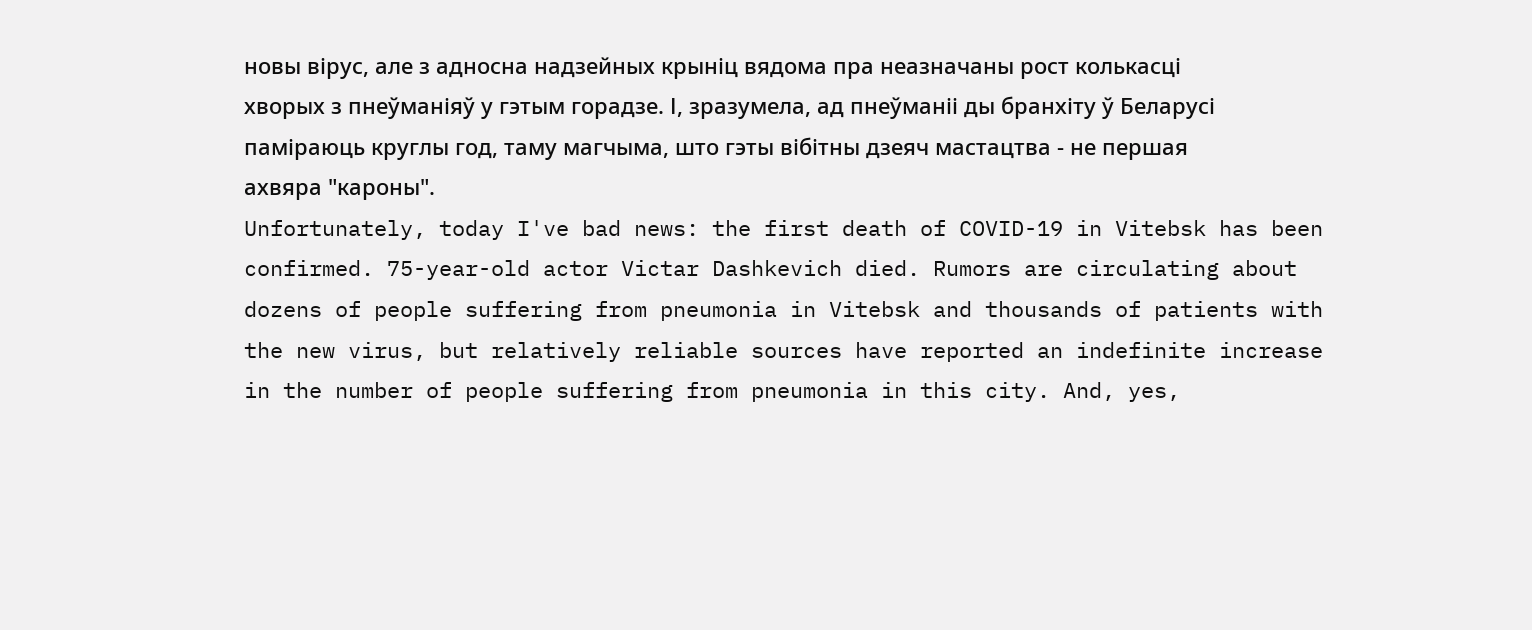новы вірус, але з адносна надзейных крыніц вядома пра неазначаны рост колькасці хворых з пнеўманіяў у гэтым горадзе. І, зразумела, ад пнеўманіі ды бранхіту ў Беларусі паміраюць круглы год, таму магчыма, што гэты вібітны дзеяч мастацтва - не першая ахвяра "кароны".
Unfortunately, today I've bad news: the first death of COVID-19 in Vitebsk has been confirmed. 75-year-old actor Victar Dashkevich died. Rumors are circulating about dozens of people suffering from pneumonia in Vitebsk and thousands of patients with the new virus, but relatively reliable sources have reported an indefinite increase in the number of people suffering from pneumonia in this city. And, yes,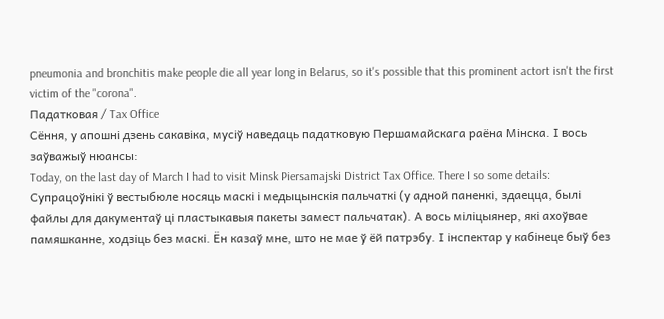pneumonia and bronchitis make people die all year long in Belarus, so it's possible that this prominent actort isn't the first victim of the "corona".
Падатковая / Tax Office
Сёння, у апошні дзень сакавіка, мусіў наведаць падатковую Першамайскага раёна Мінска. І вось заўважыў нюансы:
Today, on the last day of March I had to visit Minsk Piersamajski District Tax Office. There I so some details:
Супрацоўнікі ў вестыбюле носяць маскі і медыцынскія пальчаткі (у адной паненкі, здаецца, былі файлы для дакументаў ці пластыкавыя пакеты замест пальчатак). А вось міліцыянер, які ахоўвае памяшканне, ходзіць без маскі. Ён казаў мне, што не мае ў ёй патрэбу. І інспектар у кабінеце быў без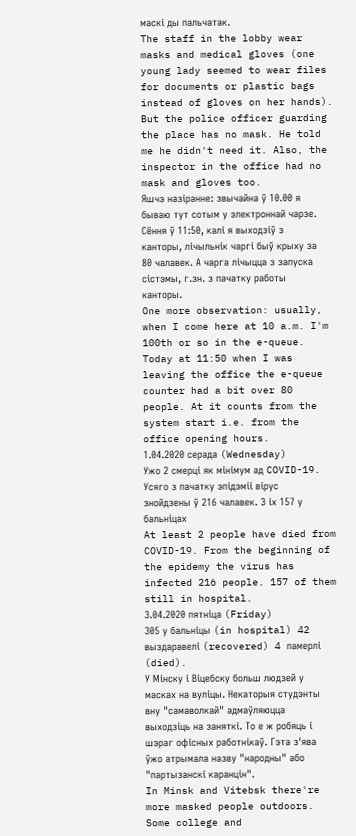маскі ды пальчатак.
The staff in the lobby wear masks and medical gloves (one young lady seemed to wear files for documents or plastic bags instead of gloves on her hands). But the police officer guarding the place has no mask. He told me he didn't need it. Also, the inspector in the office had no mask and gloves too.
Яшчэ назіранне: звычайна ў 10.00 я бываю тут сотым у электроннай чарзе. Сёння ў 11:50, калі я выходзіў з канторы, лічыльнік чаргі быў крыху за 80 чалавек. А чарга лічыцца з запуска сістэмы, г.зн. з пачатку работы канторы.
One more observation: usually, when I come here at 10 a.m. I'm 100th or so in the e-queue. Today at 11:50 when I was leaving the office the e-queue counter had a bit over 80 people. At it counts from the system start i.e. from the office opening hours.
1.04.2020 серада (Wednesday)
Ужо 2 смерці як мінімум ад COVID-19. Усяго з пачатку эпідэміі вірус знойдзены ў 216 чалавек. З іх 157 у бальніцах
At least 2 people have died from COVID-19. From the beginning of the epidemy the virus has infected 216 people. 157 of them still in hospital.
3.04.2020 пятніца (Friday)
305 у бальніцы (in hospital) 42 выздаравелі (recovered) 4 памерлі (died).
У Мінску і Віцебску больш людзей у масках на вуліцы. Некаторыя студэнты вну "самаволкай" адмаўляюцца выходзіць на заняткі. То е ж робяць і шэраг офісных работнікаў. Гэта з'ява ўжо атрымала назву "народны" або "партызанскі каранцін".
In Minsk and Vitebsk there're more masked people outdoors. Some college and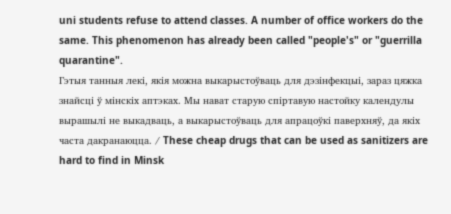uni students refuse to attend classes. A number of office workers do the same. This phenomenon has already been called "people's" or "guerrilla quarantine".
Гэтыя танныя лекі, якія можна выкарыстоўваць для дэзінфекцыі, зараз цяжка знайсці ў мінскіх аптэках. Мы нават старую спіртавую настойку календулы вырашылі не выкадваць, а выкарыстоўваць для апрацоўкі паверхняў, да якіх часта дакранаюцца. / These cheap drugs that can be used as sanitizers are hard to find in Minsk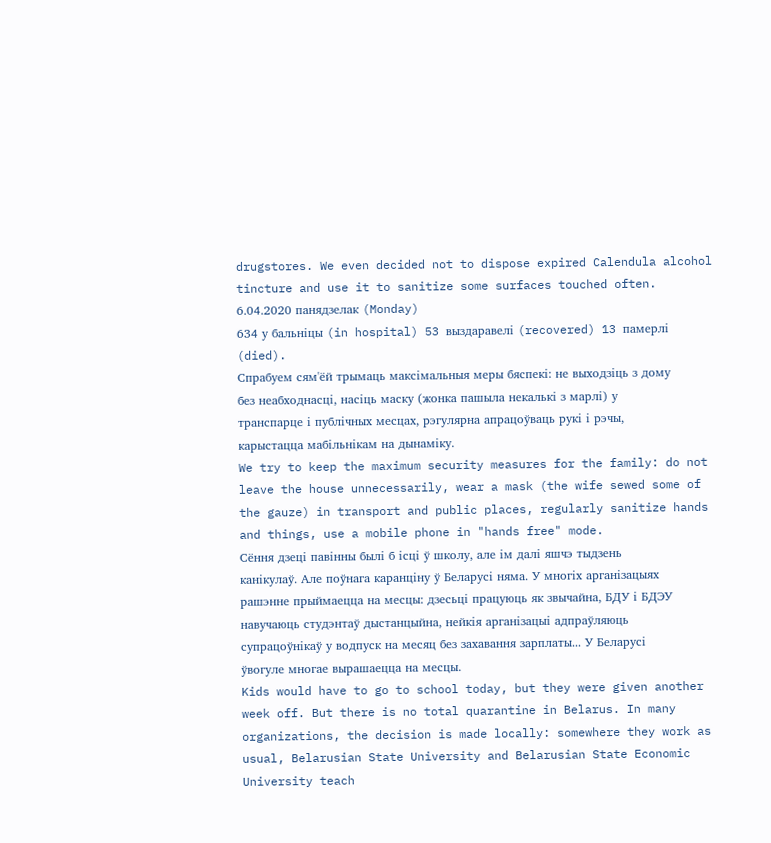drugstores. We even decided not to dispose expired Calendula alcohol tincture and use it to sanitize some surfaces touched often.
6.04.2020 панядзелак (Monday)
634 у бальніцы (in hospital) 53 выздаравелі (recovered) 13 памерлі (died).
Спрабуем сям'ёй трымаць максімальныя меры бяспекі: не выходзіць з дому без неабходнасці, насіць маску (жонка пашыла некалькі з марлі) у транспарце і публічных месцах, рэгулярна апрацоўваць рукі і рэчы, карыстацца мабільнікам на дынаміку.
We try to keep the maximum security measures for the family: do not leave the house unnecessarily, wear a mask (the wife sewed some of the gauze) in transport and public places, regularly sanitize hands and things, use a mobile phone in "hands free" mode.
Сёння дзеці павінны былі б ісці ў школу, але ім далі яшчэ тыдзень канікулаў. Але поўнага каранціну ў Беларусі няма. У многіх арганізацыях рашэнне прыймаецца на месцы: дзесьці працуюць як звычайна, БДУ і БДЭУ навучаюць студэнтаў дыстанцыйна, нейкія арганізацыі адпраўляюць супрацоўнікаў у водпуск на месяц без захавання зарплаты... У Беларусі ўвогуле многае вырашаецца на месцы.
Kids would have to go to school today, but they were given another week off. But there is no total quarantine in Belarus. In many organizations, the decision is made locally: somewhere they work as usual, Belarusian State University and Belarusian State Economic University teach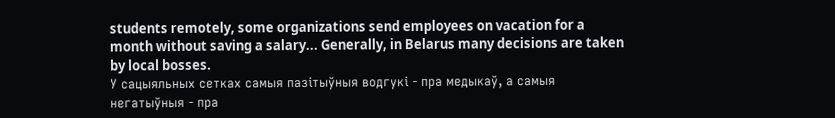students remotely, some organizations send employees on vacation for a month without saving a salary... Generally, in Belarus many decisions are taken by local bosses.
У сацыяльных сетках самыя пазітыўныя водгукі - пра медыкаў, а самыя негатыўныя - пра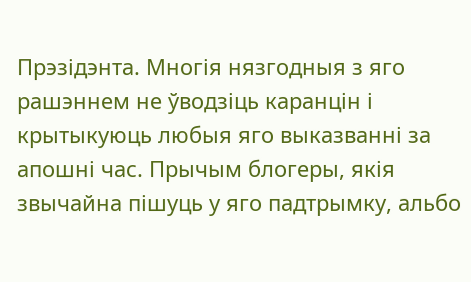Прэзідэнта. Многія нязгодныя з яго рашэннем не ўводзіць каранцін і крытыкуюць любыя яго выказванні за апошні час. Прычым блогеры, якія звычайна пішуць у яго падтрымку, альбо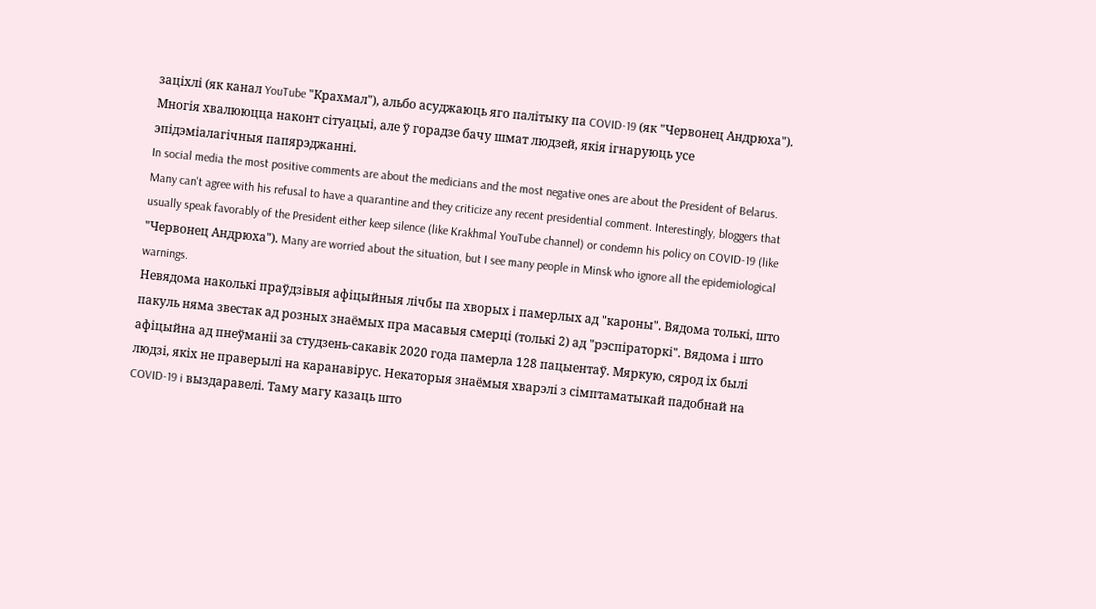заціхлі (як канал YouTube "Крахмал"), альбо асуджаюць яго палітыку па COVID-19 (як "Червонец Андрюха"). Многія хвалююцца наконт сітуацыі, але ў горадзе бачу шмат людзей, якія ігнаруюць усе эпідэміалагічныя папярэджанні.
In social media the most positive comments are about the medicians and the most negative ones are about the President of Belarus. Many can't agree with his refusal to have a quarantine and they criticize any recent presidential comment. Interestingly, bloggers that usually speak favorably of the President either keep silence (like Krakhmal YouTube channel) or condemn his policy on COVID-19 (like "Червонец Андрюха"). Many are worried about the situation, but I see many people in Minsk who ignore all the epidemiological warnings.
Невядома наколькі праўдзівыя афіцыйныя лічбы па хворых і памерлых ад "кароны". Вядома толькі, што пакуль няма звестак ад розных знаёмых пра масавыя смерці (толькі 2) ад "рэспіраторкі". Вядома і што афіцыйна ад пнеўманіі за студзень-сакавік 2020 года памерла 128 пацыентаў. Мяркую, сярод іх былі людзі, якіх не праверылі на каранавірус. Некаторыя знаёмыя хварэлі з сімптаматыкай падобнай на COVID-19 i выздаравелі. Таму магу казаць што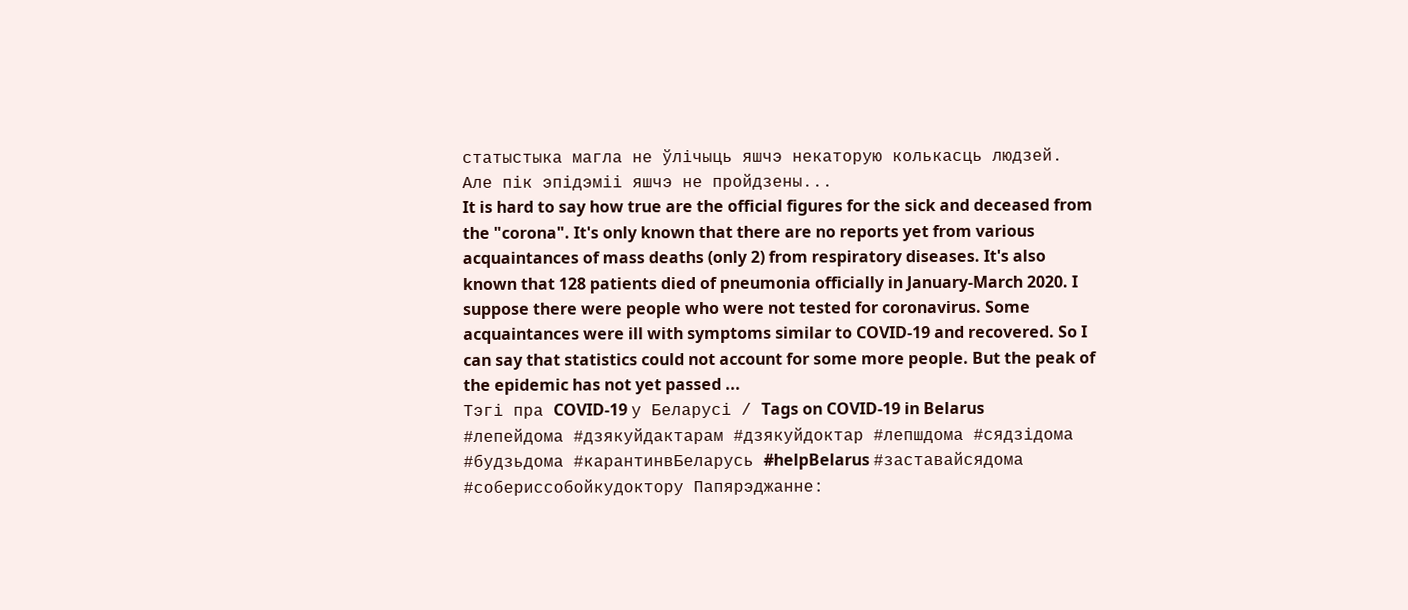статыстыка магла не ўлічыць яшчэ некаторую колькасць людзей. Але пік эпідэміі яшчэ не пройдзены...
It is hard to say how true are the official figures for the sick and deceased from the "corona". It's only known that there are no reports yet from various acquaintances of mass deaths (only 2) from respiratory diseases. It's also known that 128 patients died of pneumonia officially in January-March 2020. I suppose there were people who were not tested for coronavirus. Some acquaintances were ill with symptoms similar to COVID-19 and recovered. So I can say that statistics could not account for some more people. But the peak of the epidemic has not yet passed ...
Тэгі пра COVID-19 у Беларусі / Tags on COVID-19 in Belarus
#лепейдома #дзякуйдактарам #дзякуйдоктар #лепшдома #сядзідома #будзьдома #карантинвБеларусь #helpBelarus #заставайсядома #собериссобойкудоктору Папярэджанне: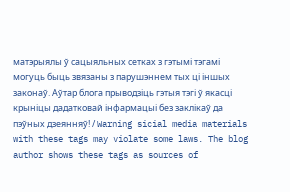матэрыялы ў сацыяльных сетках з гэтымі тэгамі могуць быць звязаны з парушэннем тых ці іншых законаў. Аўтар блога прыводзіць гэтыя тэгі ў якасці крыніцы дадатковай інфармацыі без заклікаў да пэўных дзеянняў! / Warning sicial media materials with these tags may violate some laws. The blog author shows these tags as sources of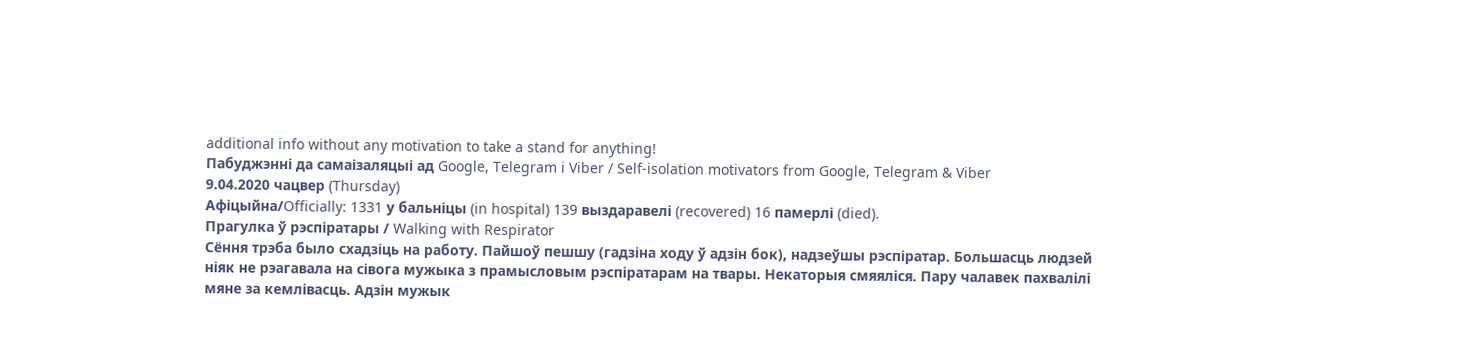additional info without any motivation to take a stand for anything!
Пабуджэнні да самаізаляцыі ад Google, Telegram i Viber / Self-isolation motivators from Google, Telegram & Viber
9.04.2020 чацвер (Thursday)
Афіцыйна/Officially: 1331 у бальніцы (in hospital) 139 выздаравелі (recovered) 16 памерлі (died).
Прагулка ў рэспіратары / Walking with Respirator
Сёння трэба было схадзіць на работу. Пайшоў пешшу (гадзіна ходу ў адзін бок), надзеўшы рэспіратар. Большасць людзей ніяк не рэагавала на сівога мужыка з прамысловым рэспіратарам на твары. Некаторыя смяяліся. Пару чалавек пахвалілі мяне за кемлівасць. Адзін мужык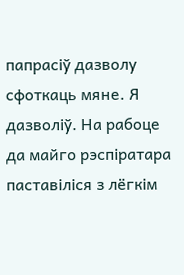папрасіў дазволу сфоткаць мяне. Я дазволіў. На рабоце да майго рэспіратара паставіліся з лёгкім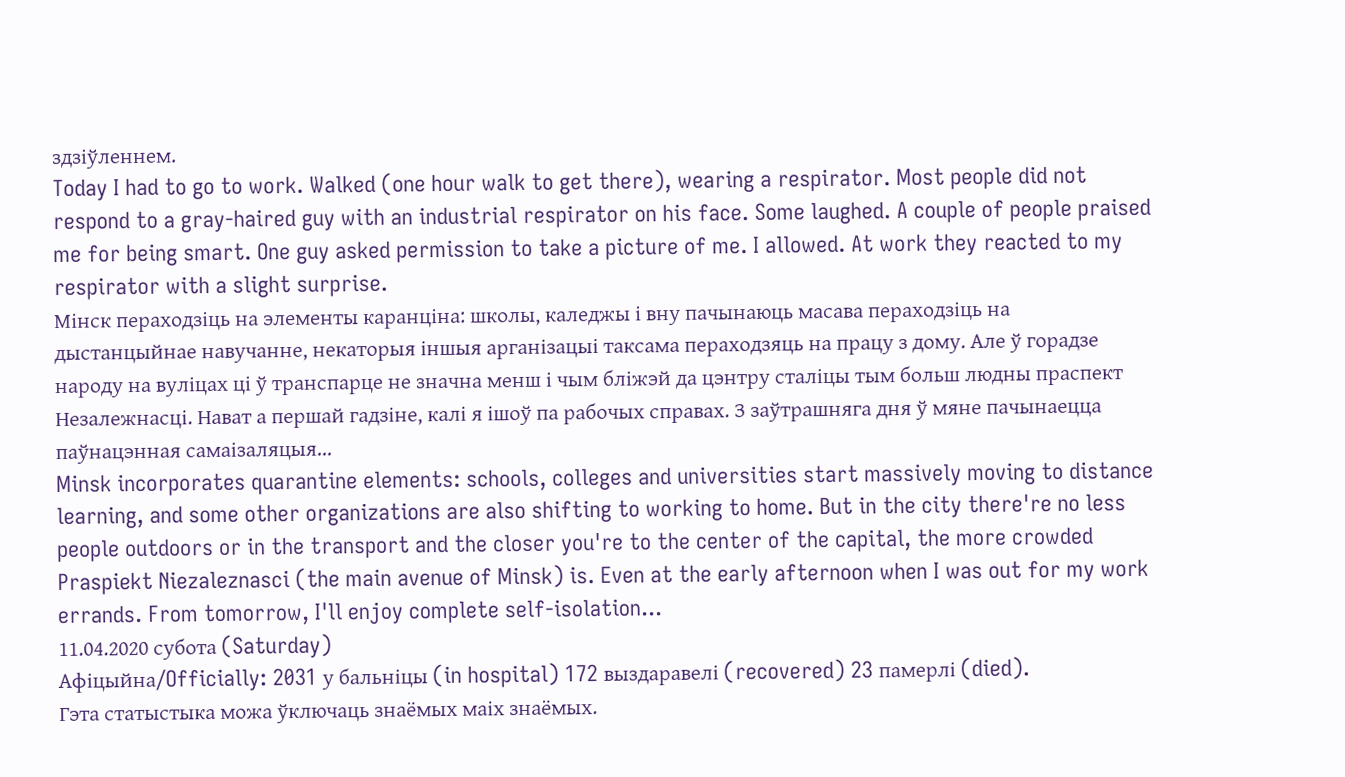здзіўленнем.
Today I had to go to work. Walked (one hour walk to get there), wearing a respirator. Most people did not respond to a gray-haired guy with an industrial respirator on his face. Some laughed. A couple of people praised me for being smart. One guy asked permission to take a picture of me. I allowed. At work they reacted to my respirator with a slight surprise.
Мінск пераходзіць на элементы каранціна: школы, каледжы і вну пачынаюць масава пераходзіць на дыстанцыйнае навучанне, некаторыя іншыя арганізацыі таксама пераходзяць на працу з дому. Але ў горадзе народу на вуліцах ці ў транспарце не значна менш і чым бліжэй да цэнтру сталіцы тым больш людны праспект Незалежнасці. Нават а першай гадзіне, калі я ішоў па рабочых справах. З заўтрашняга дня ў мяне пачынаецца паўнацэнная самаізаляцыя...
Minsk incorporates quarantine elements: schools, colleges and universities start massively moving to distance learning, and some other organizations are also shifting to working to home. But in the city there're no less people outdoors or in the transport and the closer you're to the center of the capital, the more crowded Praspiekt Niezaleznasci (the main avenue of Minsk) is. Even at the early afternoon when I was out for my work errands. From tomorrow, I'll enjoy complete self-isolation...
11.04.2020 субота (Saturday)
Афіцыйна/Officially: 2031 у бальніцы (in hospital) 172 выздаравелі (recovered) 23 памерлі (died).
Гэта статыстыка можа ўключаць знаёмых маіх знаёмых.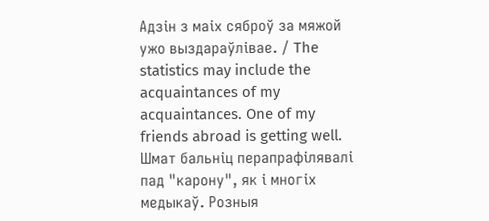Адзін з маіх сяброў за мяжой ужо выздараўлівае. / The statistics may include the acquaintances of my acquaintances. One of my friends abroad is getting well.
Шмат бальніц перапрафілявалі пад "карону", як і многіх медыкаў. Розныя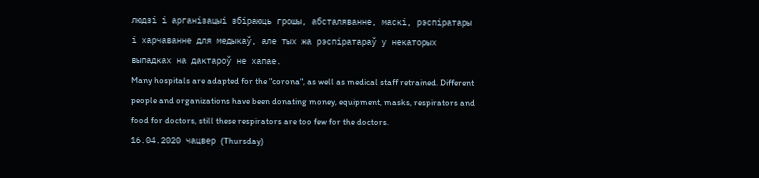людзі і арганізацыі збіраюць грошы, абсталяванне, маскі, рэспіратары і харчаванне для медыкаў, але тых жа рэспіратараў у некаторых выпадках на дактароў не хапае.
Many hospitals are adapted for the "corona", as well as medical staff retrained. Different people and organizations have been donating money, equipment, masks, respirators and food for doctors, still these respirators are too few for the doctors.
16.04.2020 чацвер (Thursday)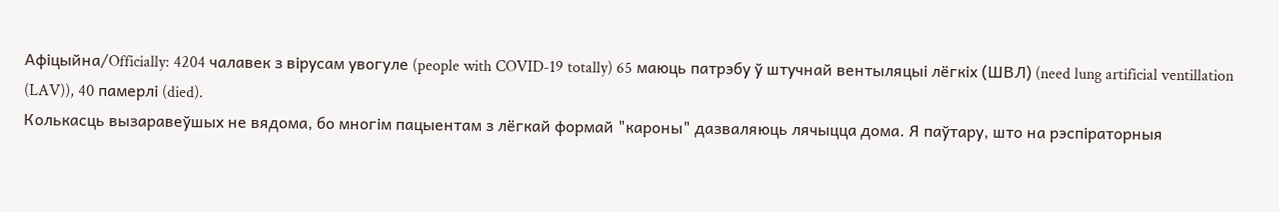Афіцыйна/Officially: 4204 чалавек з вірусам увогуле (people with COVID-19 totally) 65 маюць патрэбу ў штучнай вентыляцыі лёгкіх (ШВЛ) (need lung artificial ventillation (LAV)), 40 памерлі (died).
Колькасць вызаравеўшых не вядома, бо многім пацыентам з лёгкай формай "кароны" дазваляюць лячыцца дома. Я паўтару, што на рэспіраторныя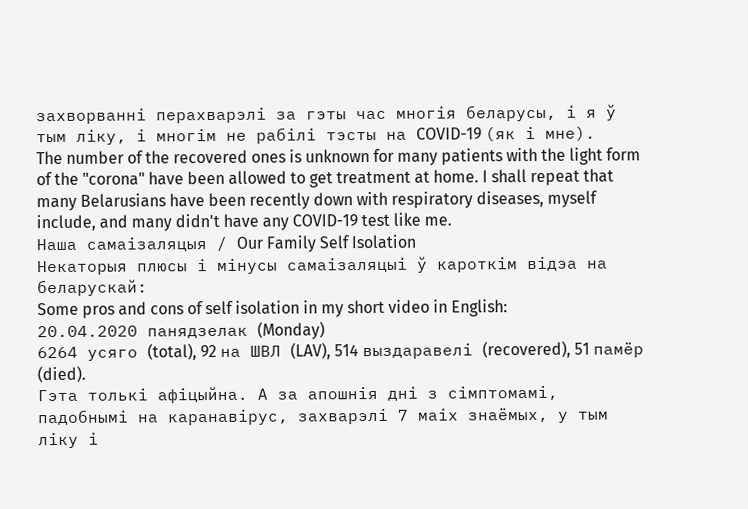захворванні перахварэлі за гэты час многія беларусы, і я ў тым ліку, і многім не рабілі тэсты на COVID-19 (як і мне).
The number of the recovered ones is unknown for many patients with the light form of the "corona" have been allowed to get treatment at home. I shall repeat that many Belarusians have been recently down with respiratory diseases, myself include, and many didn't have any COVID-19 test like me.
Наша самаізаляцыя / Our Family Self Isolation
Некаторыя плюсы і мінусы самаізаляцыі ў кароткім відэа на беларускай:
Some pros and cons of self isolation in my short video in English:
20.04.2020 панядзелак (Monday)
6264 усяго (total), 92 на ШВЛ (LAV), 514 выздаравелі (recovered), 51 памёр (died).
Гэта толькі афіцыйна. А за апошнія дні з сімптомамі, падобнымі на каранавірус, захварэлі 7 маіх знаёмых, у тым ліку і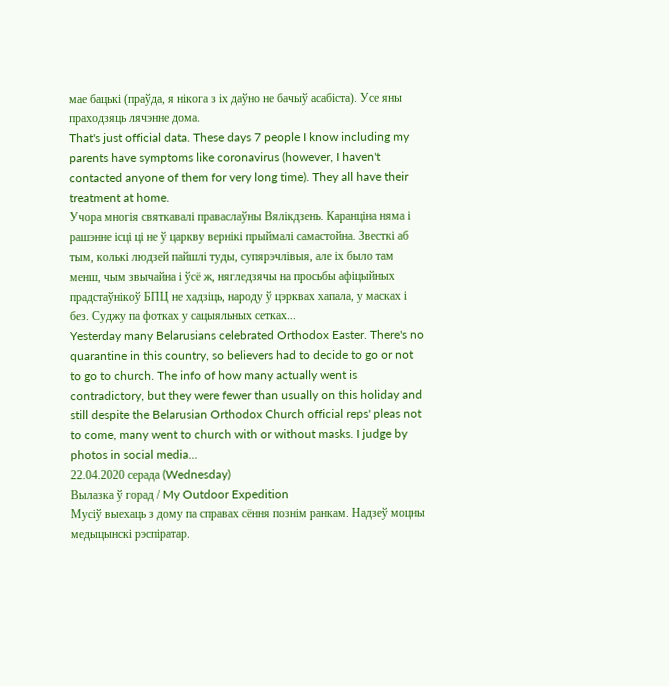мае бацькі (праўда, я нікога з іх даўно не бачыў асабіста). Усе яны праходзяць лячэнне дома.
That's just official data. These days 7 people I know including my parents have symptoms like coronavirus (however, I haven't contacted anyone of them for very long time). They all have their treatment at home.
Учора многія святкавалі праваслаўны Вялікдзень. Каранціна няма і рашэнне ісці ці не ў царкву вернікі прыймалі самастойна. Звесткі аб тым, колькі людзей пайшлі туды, супярэчлівыя, але іх было там менш, чым звычайна і ўсё ж, нягледзячы на просьбы афіцыйных прадстаўнікоў БПЦ не хадзіць, народу ў цэрквах хапала, у масках і без. Суджу па фотках у сацыяльных сетках...
Yesterday many Belarusians celebrated Orthodox Easter. There's no quarantine in this country, so believers had to decide to go or not to go to church. The info of how many actually went is contradictory, but they were fewer than usually on this holiday and still despite the Belarusian Orthodox Church official reps' pleas not to come, many went to church with or without masks. I judge by photos in social media...
22.04.2020 серада (Wednesday)
Вылазка ў горад / My Outdoor Expedition
Мусіў выехаць з дому па справах сёння познім ранкам. Надзеў моцны медыцынскі рэспіратар.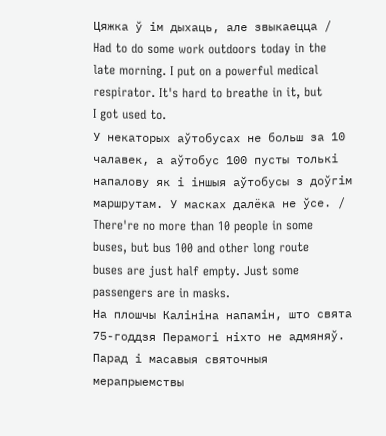Цяжка ў ім дыхаць, але звыкаецца / Had to do some work outdoors today in the late morning. I put on a powerful medical respirator. It's hard to breathe in it, but I got used to.
У некаторых аўтобусах не больш за 10 чалавек, а аўтобус 100 пусты толькі напалову як і іншыя аўтобусы з доўгім маршрутам. У масках далёка не ўсе. / There're no more than 10 people in some buses, but bus 100 and other long route buses are just half empty. Just some passengers are in masks.
На плошчы Калініна напамін, што свята 75-годдзя Перамогі ніхто не адмяняў. Парад і масавыя святочныя мерапрыемствы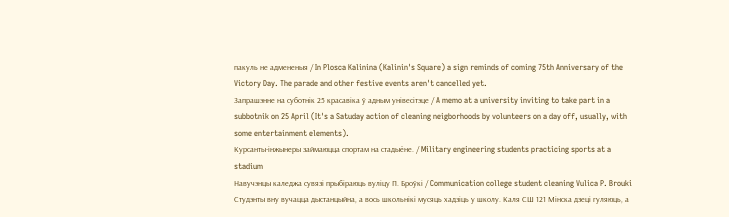пакуль не адмененыя / In Plosca Kalinina (Kalinin's Square) a sign reminds of coming 75th Anniversary of the Victory Day. The parade and other festive events aren't cancelled yet.
Запрашэнне на суботнік 25 красавіка ў адным унівесітэце / A memo at a university inviting to take part in a subbotnik on 25 April (It's a Satuday action of cleaning neigborhoods by volunteers on a day off, usually, with some entertainment elements).
Курсанты-інжынеры займаюцца спортам на стадыёне. / Military engineering students practicing sports at a stadium
Навучэнцы каледжа сувязі прыбіраюць вуліцу П. Броўкі / Communication college student cleaning Vulica P. Brouki
Студэнты вну вучацца дыстанцыйна, а вось школьнікі мусяць хадзіць у школу. Каля СШ 121 Мінска дзеці гуляюць, а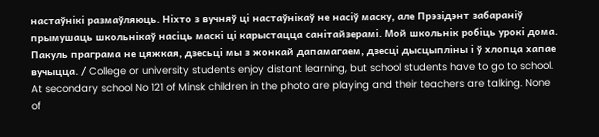настаўнікі размаўляюць. Ніхто з вучняў ці настаўнікаў не насіў маску, але Прэзідэнт забараніў прымушаць школьнікаў насіць маскі ці карыстацца санітайзерамі. Мой школьнік робіць урокі дома. Пакуль праграма не цяжкая, дзесьці мы з жонкай дапамагаем, дзесці дысцыпліны і ў хлопца хапае вучыцца. / College or university students enjoy distant learning, but school students have to go to school. At secondary school No 121 of Minsk children in the photo are playing and their teachers are talking. None of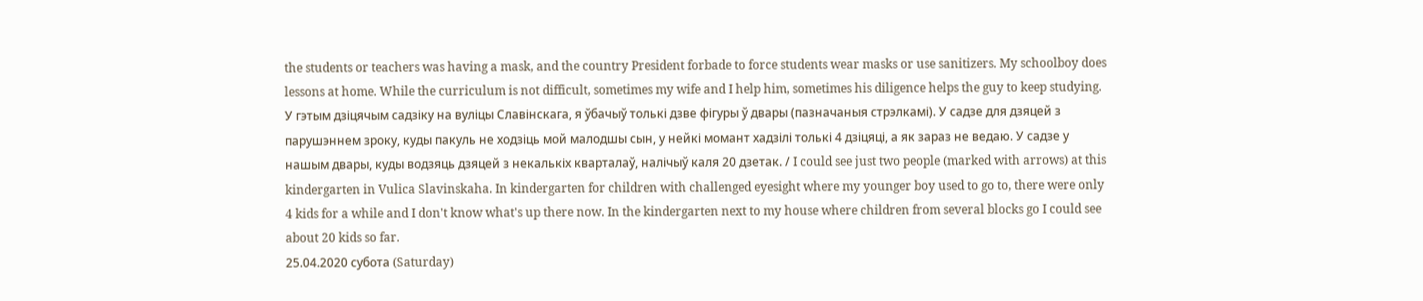the students or teachers was having a mask, and the country President forbade to force students wear masks or use sanitizers. My schoolboy does lessons at home. While the curriculum is not difficult, sometimes my wife and I help him, sometimes his diligence helps the guy to keep studying.
У гэтым дзіцячым садзіку на вуліцы Славінскага, я ўбачыў толькі дзве фігуры ў двары (пазначаныя стрэлкамі). У садзе для дзяцей з парушэннем зроку, куды пакуль не ходзіць мой малодшы сын, у нейкі момант хадзілі толькі 4 дзіцяці, а як зараз не ведаю. У садзе у нашым двары, куды водзяць дзяцей з некалькіх кварталаў, налічыў каля 20 дзетак. / I could see just two people (marked with arrows) at this kindergarten in Vulica Slavinskaha. In kindergarten for children with challenged eyesight where my younger boy used to go to, there were only 4 kids for a while and I don't know what's up there now. In the kindergarten next to my house where children from several blocks go I could see about 20 kids so far.
25.04.2020 субота (Saturday)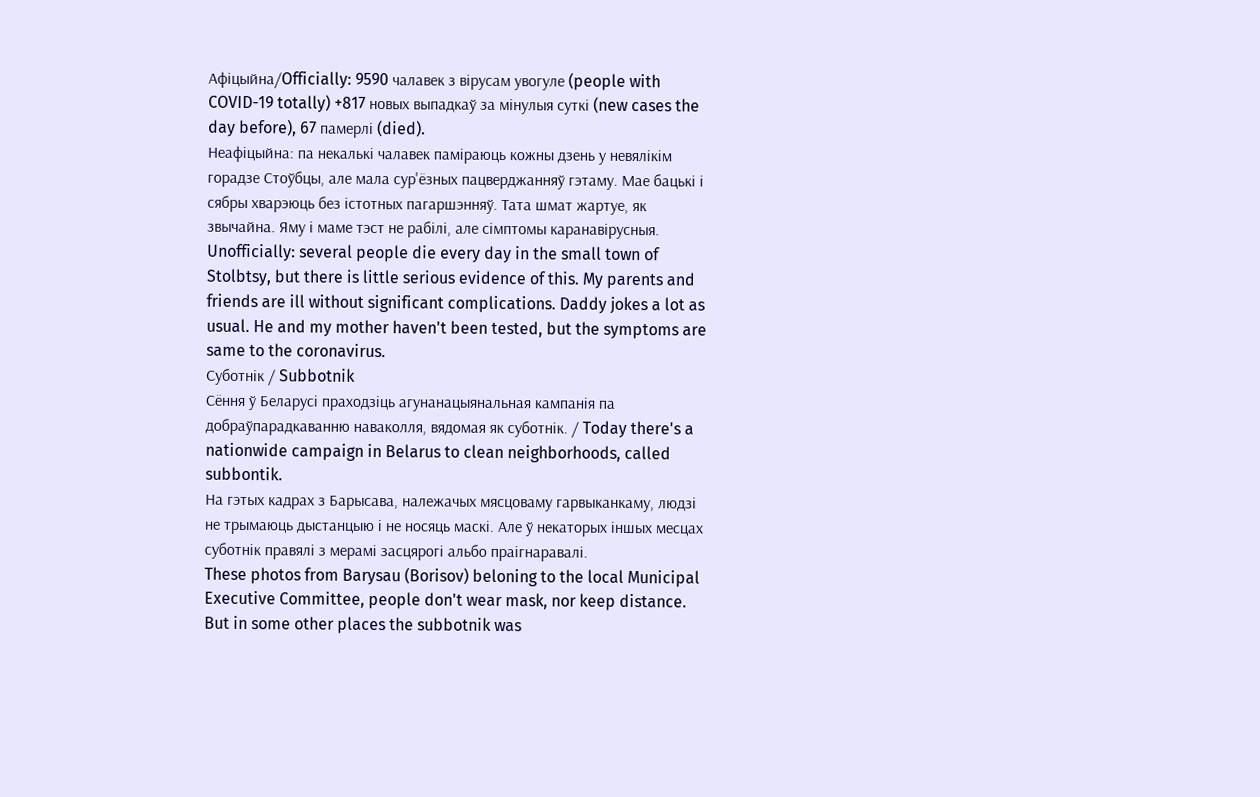Афіцыйна/Officially: 9590 чалавек з вірусам увогуле (people with COVID-19 totally) +817 новых выпадкаў за мінулыя суткі (new cases the day before), 67 памерлі (died).
Неафіцыйна: па некалькі чалавек паміраюць кожны дзень у невялікім горадзе Стоўбцы, але мала сур'ёзных пацверджанняў гэтаму. Мае бацькі і сябры хварэюць без істотных пагаршэнняў. Тата шмат жартуе, як звычайна. Яму і маме тэст не рабілі, але сімптомы каранавірусныя.
Unofficially: several people die every day in the small town of Stolbtsy, but there is little serious evidence of this. My parents and friends are ill without significant complications. Daddy jokes a lot as usual. He and my mother haven't been tested, but the symptoms are same to the coronavirus.
Суботнік / Subbotnik
Сёння ў Беларусі праходзіць агунанацыянальная кампанія па добраўпарадкаванню наваколля, вядомая як суботнік. / Today there's a nationwide campaign in Belarus to clean neighborhoods, called subbontik.
На гэтых кадрах з Барысава, належачых мясцоваму гарвыканкаму, людзі не трымаюць дыстанцыю і не носяць маскі. Але ў некаторых іншых месцах суботнік правялі з мерамі засцярогі альбо праігнаравалі.
These photos from Barysau (Borisov) beloning to the local Municipal Executive Committee, people don't wear mask, nor keep distance. But in some other places the subbotnik was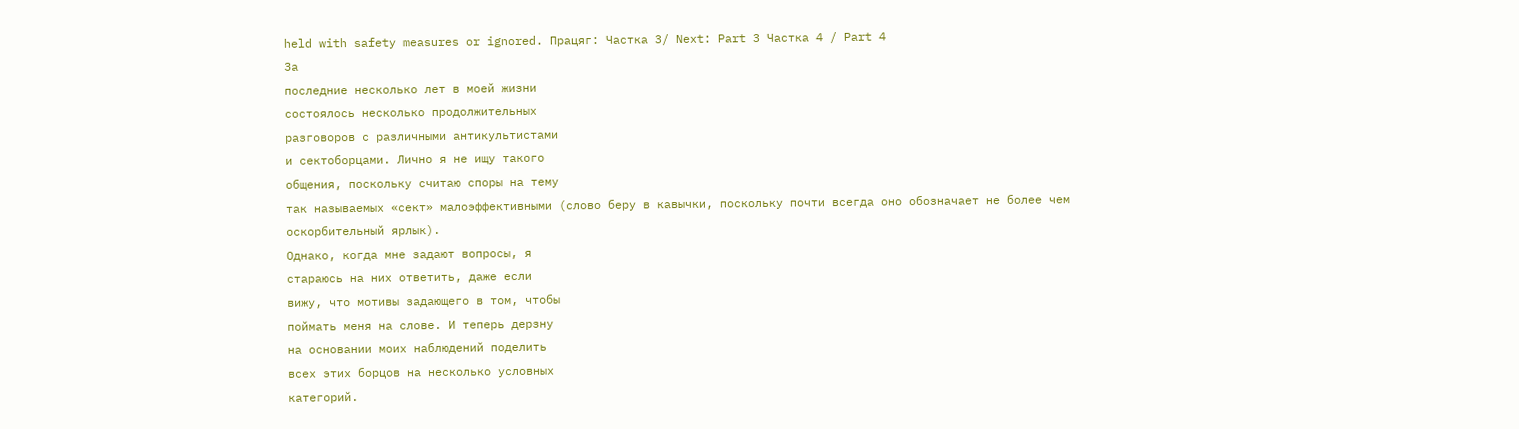held with safety measures or ignored. Працяг: Частка 3/ Next: Part 3 Частка 4 / Part 4
За
последние несколько лет в моей жизни
состоялось несколько продолжительных
разговоров с различными антикультистами
и сектоборцами. Лично я не ищу такого
общения, поскольку считаю споры на тему
так называемых «сект» малоэффективными (слово беру в кавычки, поскольку почти всегда оно обозначает не более чем оскорбительный ярлык).
Однако, когда мне задают вопросы, я
стараюсь на них ответить, даже если
вижу, что мотивы задающего в том, чтобы
поймать меня на слове. И теперь дерзну
на основании моих наблюдений поделить
всех этих борцов на несколько условных
категорий.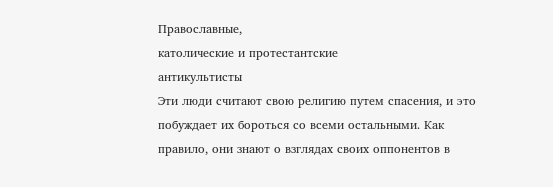Православные,
католические и протестантские
антикультисты
Эти люди считают свою религию путем спасения, и это побуждает их бороться со всеми остальными. Как правило, они знают о взглядах своих оппонентов в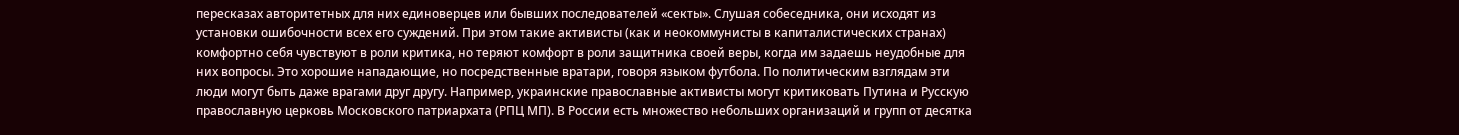пересказах авторитетных для них единоверцев или бывших последователей «секты». Слушая собеседника, они исходят из установки ошибочности всех его суждений. При этом такие активисты (как и неокоммунисты в капиталистических странах) комфортно себя чувствуют в роли критика, но теряют комфорт в роли защитника своей веры, когда им задаешь неудобные для них вопросы. Это хорошие нападающие, но посредственные вратари, говоря языком футбола. По политическим взглядам эти люди могут быть даже врагами друг другу. Например, украинские православные активисты могут критиковать Путина и Русскую православную церковь Московского патриархата (РПЦ МП). В России есть множество небольших организаций и групп от десятка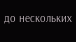до нескольких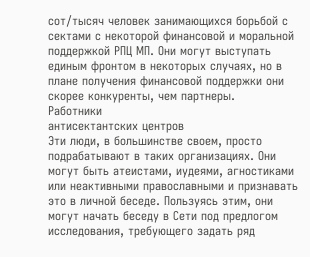сот/тысяч человек занимающихся борьбой с сектами с некоторой финансовой и моральной поддержкой РПЦ МП. Они могут выступать единым фронтом в некоторых случаях, но в плане получения финансовой поддержки они скорее конкуренты, чем партнеры.
Работники
антисектантских центров
Эти люди, в большинстве своем, просто подрабатывают в таких организациях. Они могут быть атеистами, иудеями, агностиками или неактивными православными и признавать это в личной беседе. Пользуясь этим, они могут начать беседу в Сети под предлогом исследования, требующего задать ряд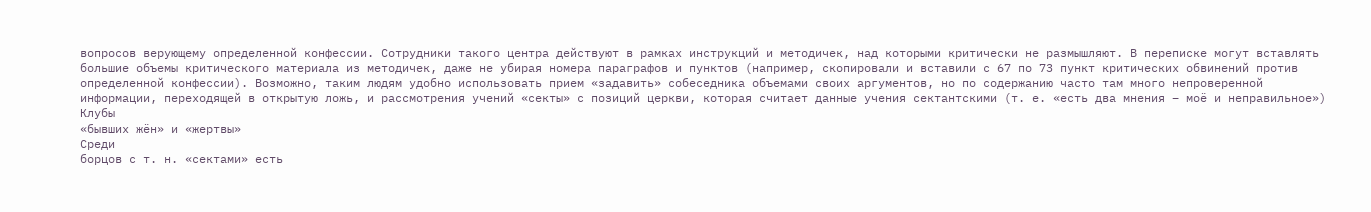вопросов верующему определенной конфессии. Сотрудники такого центра действуют в рамках инструкций и методичек, над которыми критически не размышляют. В переписке могут вставлять большие объемы критического материала из методичек, даже не убирая номера параграфов и пунктов (например, скопировали и вставили с 67 по 73 пункт критических обвинений против определенной конфессии). Возможно, таким людям удобно использовать прием «задавить» собеседника объемами своих аргументов, но по содержанию часто там много непроверенной информации, переходящей в открытую ложь, и рассмотрения учений «секты» с позиций церкви, которая считает данные учения сектантскими (т. е. «есть два мнения – моё и неправильное»)
Клубы
«бывших жён» и «жертвы»
Среди
борцов с т. н. «сектами» есть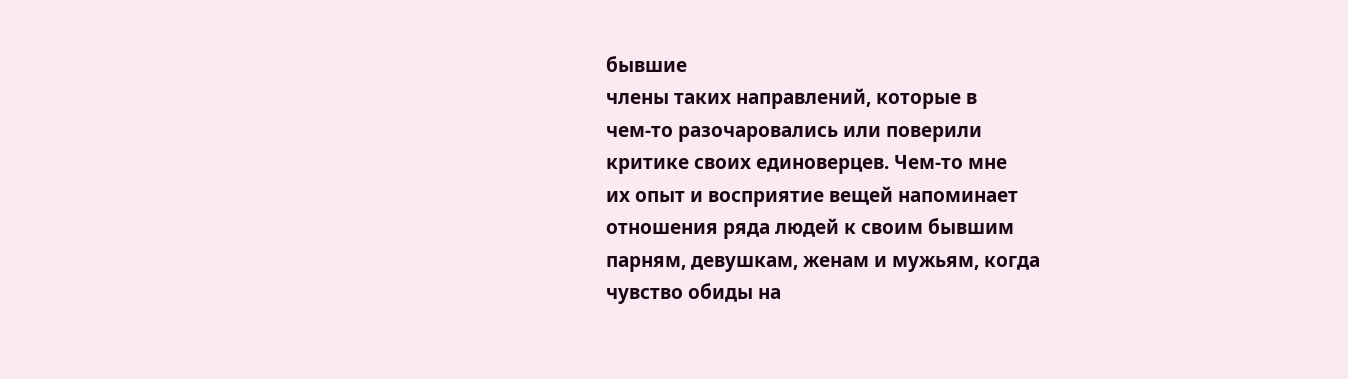бывшие
члены таких направлений, которые в
чем-то разочаровались или поверили
критике своих единоверцев. Чем-то мне
их опыт и восприятие вещей напоминает
отношения ряда людей к своим бывшим
парням, девушкам, женам и мужьям, когда
чувство обиды на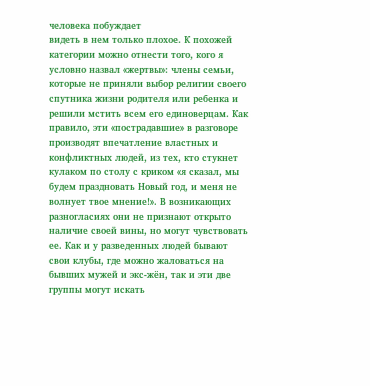человека побуждает
видеть в нем только плохое. К похожей
категории можно отнести того, кого я
условно назвал «жертвы»: члены семьи,
которые не приняли выбор религии своего
спутника жизни родителя или ребенка и
решили мстить всем его единоверцам. Как
правило, эти «пострадавшие» в разговоре
производят впечатление властных и
конфликтных людей, из тех, кто стукнет
кулаком по столу с криком «я сказал, мы
будем праздновать Новый год, и меня не
волнует твое мнение!». В возникающих
разногласиях они не признают открыто
наличие своей вины, но могут чувствовать
ее. Как и у разведенных людей бывают
свои клубы, где можно жаловаться на
бывших мужей и экс-жён, так и эти две
группы могут искать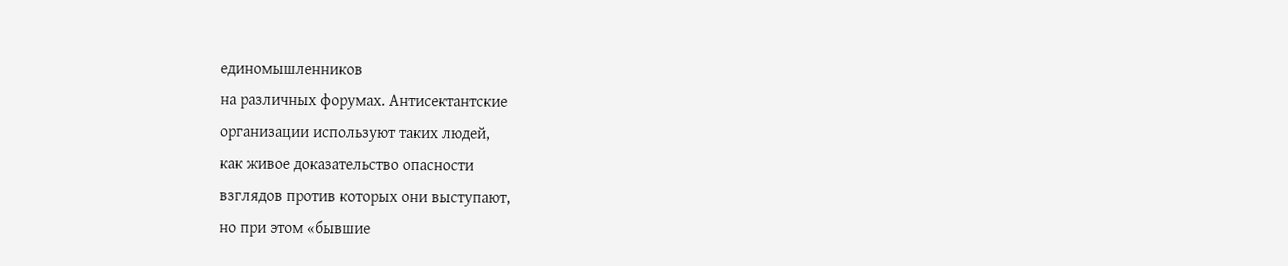единомышленников
на различных форумах. Антисектантские
организации используют таких людей,
как живое доказательство опасности
взглядов против которых они выступают,
но при этом «бывшие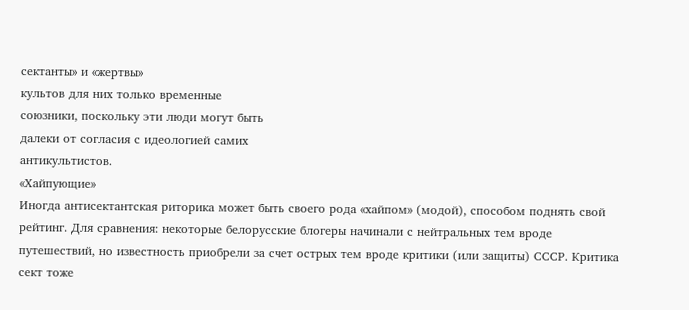сектанты» и «жертвы»
культов для них только временные
союзники, поскольку эти люди могут быть
далеки от согласия с идеологией самих
антикультистов.
«Хайпующие»
Иногда антисектантская риторика может быть своего рода «хайпом» (модой), способом поднять свой рейтинг. Для сравнения: некоторые белорусские блогеры начинали с нейтральных тем вроде путешествий, но известность приобрели за счет острых тем вроде критики (или защиты) СССР. Критика сект тоже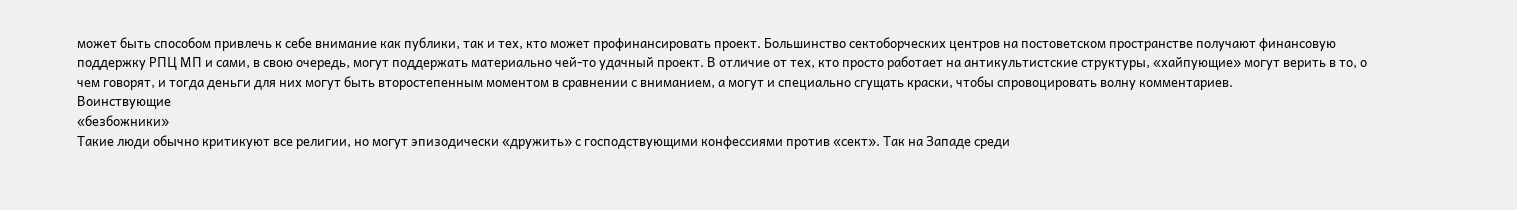может быть способом привлечь к себе внимание как публики, так и тех, кто может профинансировать проект. Большинство сектоборческих центров на постоветском пространстве получают финансовую поддержку РПЦ МП и сами, в свою очередь, могут поддержать материально чей-то удачный проект. В отличие от тех, кто просто работает на антикультистские структуры, «хайпующие» могут верить в то, о чем говорят, и тогда деньги для них могут быть второстепенным моментом в сравнении с вниманием, а могут и специально сгущать краски, чтобы спровоцировать волну комментариев.
Воинствующие
«безбожники»
Такие люди обычно критикуют все религии, но могут эпизодически «дружить» с господствующими конфессиями против «сект». Так на Западе среди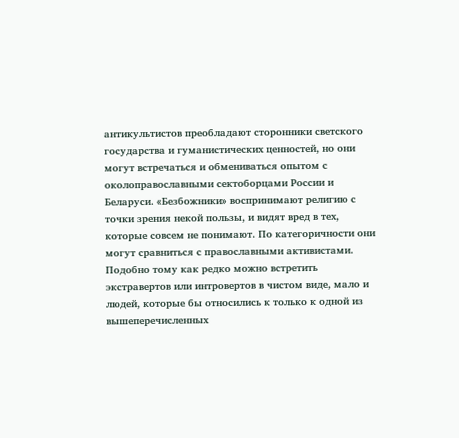антикультистов преобладают сторонники светского государства и гуманистических ценностей, но они могут встречаться и обмениваться опытом с околоправославными сектоборцами России и Беларуси. «Безбожники» воспринимают религию с точки зрения некой пользы, и видят вред в тех, которые совсем не понимают. По категоричности они могут сравниться с православными активистами.
Подобно тому как редко можно встретить экстравертов или интровертов в чистом виде, мало и людей, которые бы относились к только к одной из вышеперечисленных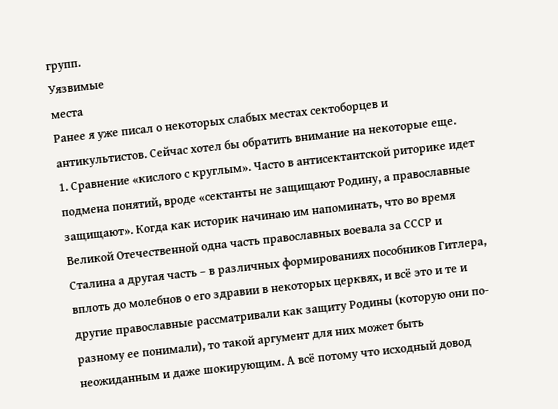групп.
Уязвимые
места
Ранее я уже писал о некоторых слабых местах сектоборцев и антикультистов. Сейчас хотел бы обратить внимание на некоторые еще.
1. Сравнение «кислого с круглым». Часто в антисектантской риторике идет подмена понятий, вроде «сектанты не защищают Родину, а православные защищают». Когда как историк начинаю им напоминать, что во время Великой Отечественной одна часть православных воевала за СССР и Сталина а другая часть – в различных формированиях пособников Гитлера, вплоть до молебнов о его здравии в некоторых церквях, и всё это и те и другие православные рассматривали как защиту Родины (которую они по-разному ее понимали), то такой аргумент для них может быть неожиданным и даже шокирующим. А всё потому что исходный довод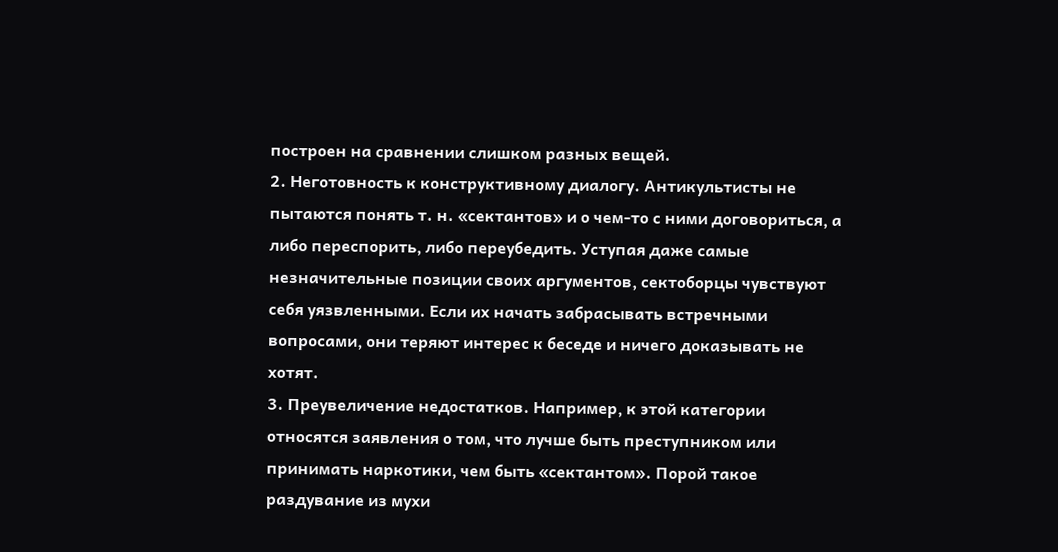построен на сравнении слишком разных вещей.
2. Неготовность к конструктивному диалогу. Антикультисты не пытаются понять т. н. «сектантов» и о чем-то с ними договориться, а либо переспорить, либо переубедить. Уступая даже самые незначительные позиции своих аргументов, сектоборцы чувствуют себя уязвленными. Если их начать забрасывать встречными вопросами, они теряют интерес к беседе и ничего доказывать не хотят.
3. Преувеличение недостатков. Например, к этой категории относятся заявления о том, что лучше быть преступником или принимать наркотики, чем быть «сектантом». Порой такое раздувание из мухи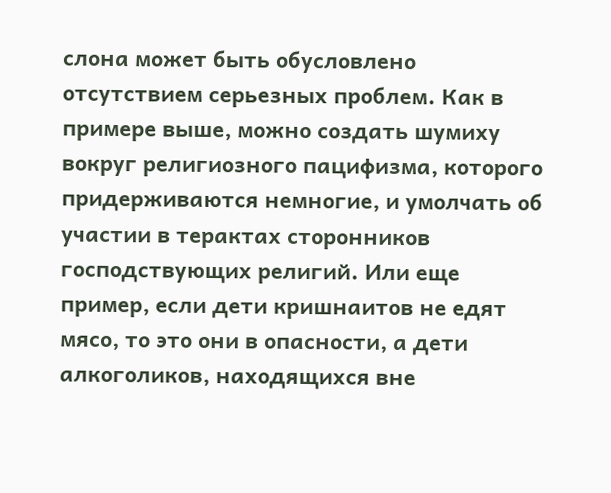слона может быть обусловлено отсутствием серьезных проблем. Как в примере выше, можно создать шумиху вокруг религиозного пацифизма, которого придерживаются немногие, и умолчать об участии в терактах сторонников господствующих религий. Или еще пример, если дети кришнаитов не едят мясо, то это они в опасности, а дети алкоголиков, находящихся вне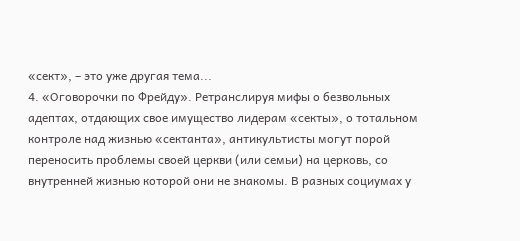«сект», – это уже другая тема...
4. «Оговорочки по Фрейду». Ретранслируя мифы о безвольных адептах, отдающих свое имущество лидерам «секты», о тотальном контроле над жизнью «сектанта», антикультисты могут порой переносить проблемы своей церкви (или семьи) на церковь, со внутренней жизнью которой они не знакомы. В разных социумах у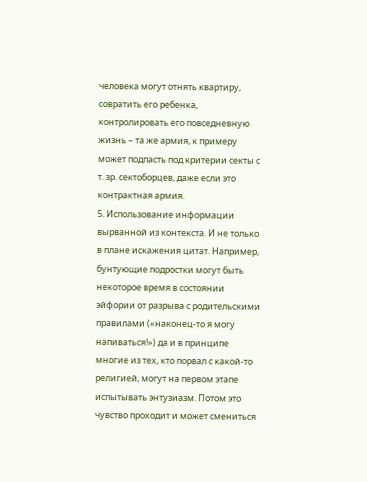человека могут отнять квартиру, совратить его ребенка, контролировать его повседневную жизнь – та же армия, к примеру может подпасть под критерии секты с т. зр. сектоборцев, даже если это контрактная армия.
5. Использование информации вырванной из контекста. И не только в плане искажения цитат. Например, бунтующие подростки могут быть некоторое время в состоянии эйфории от разрыва с родительскими правилами («наконец-то я могу напиваться!») да и в принципе многие из тех, кто порвал с какой-то религией, могут на первом этапе испытывать энтузиазм. Потом это чувство проходит и может смениться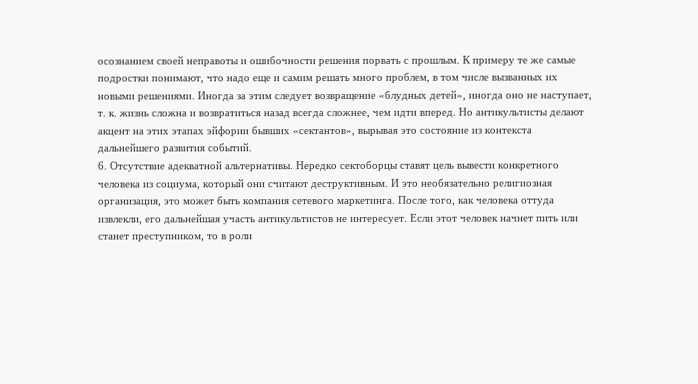осознанием своей неправоты и ошибочности решения порвать с прошлым. К примеру те же самые подростки понимают, что надо еще и самим решать много проблем, в том числе вызванных их новыми решениями. Иногда за этим следует возвращение «блудных детей», иногда оно не наступает, т. к. жизнь сложна и возвратиться назад всегда сложнее, чем идти вперед. Но антикультисты делают акцент на этих этапах эйфории бывших «сектантов», вырывая это состояние из контекста дальнейшего развития событий.
6. Отсутствие адекватной альтернативы. Нередко сектоборцы ставят цель вывести конкретного человека из социума, который они считают деструктивным. И это необязательно религиозная организация, это может быть компания сетевого маркетинга. После того, как человека оттуда извлекли, его дальнейшая участь антикультистов не интересует. Если этот человек начнет пить или станет преступником, то в роли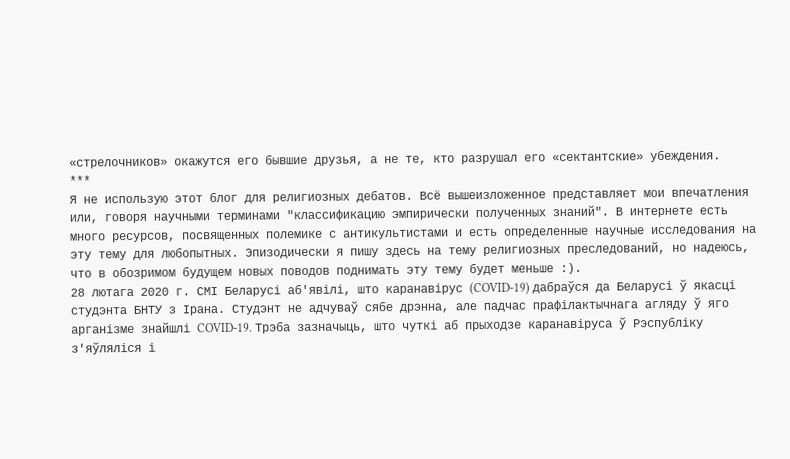«стрелочников» окажутся его бывшие друзья, а не те, кто разрушал его «сектантские» убеждения.
***
Я не использую этот блог для религиозных дебатов. Всё вышеизложенное представляет мои впечатления или, говоря научными терминами "классификацию эмпирически полученных знаний". В интернете есть много ресурсов, посвященных полемике с антикультистами и есть определенные научные исследования на эту тему для любопытных. Эпизодически я пишу здесь на тему религиозных преследований, но надеюсь, что в обозримом будущем новых поводов поднимать эту тему будет меньше :).
28 лютага 2020 г. СМІ Беларусі аб'явілі, што каранавірус (COVID-19) дабраўся да Беларусі ў якасці студэнта БНТУ з Ірана. Студэнт не адчуваў сябе дрэнна, але падчас прафілактычнага агляду ў яго арганізме знайшлі COVID-19. Трэба зазначыць, што чуткі аб прыходзе каранавіруса ў Рэспубліку з'яўляліся і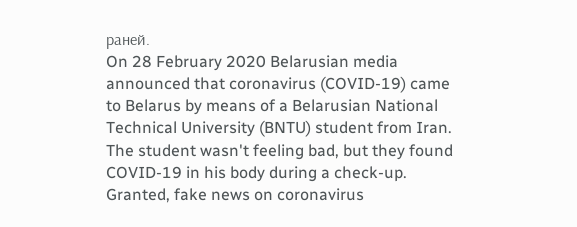раней.
On 28 February 2020 Belarusian media announced that coronavirus (COVID-19) came to Belarus by means of a Belarusian National Technical University (BNTU) student from Iran. The student wasn't feeling bad, but they found COVID-19 in his body during a check-up. Granted, fake news on coronavirus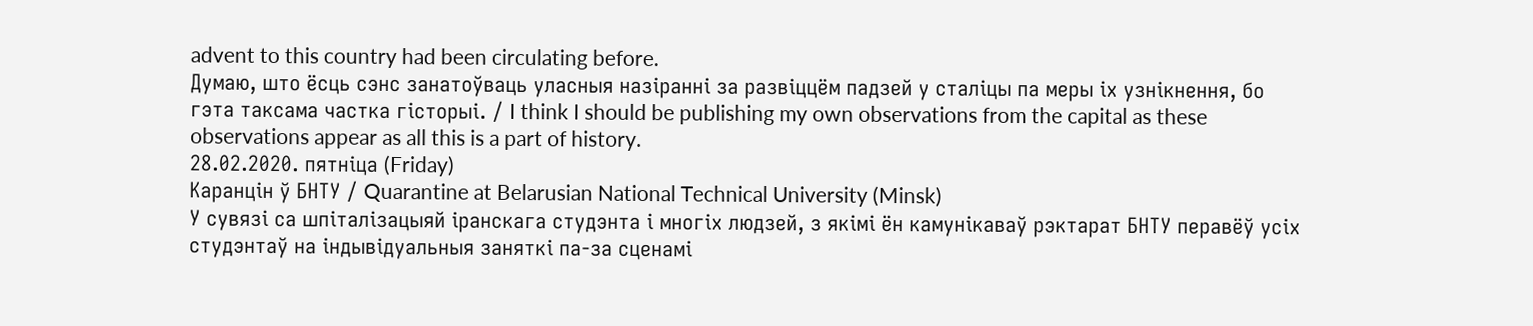advent to this country had been circulating before.
Думаю, што ёсць сэнс занатоўваць уласныя назіранні за развіццём падзей у сталіцы па меры іх узнікнення, бо гэта таксама частка гісторыі. / I think I should be publishing my own observations from the capital as these observations appear as all this is a part of history.
28.02.2020. пятніца (Friday)
Каранцін ў БНТУ / Quarantine at Belarusian National Technical University (Minsk)
У сувязі са шпіталізацыяй іранскага студэнта і многіх людзей, з якімі ён камунікаваў рэктарат БНТУ перавёў усіх студэнтаў на індывідуальныя заняткі па-за сценамі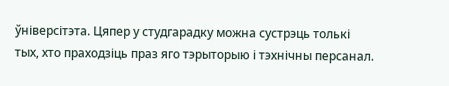ўніверсітэта. Цяпер у студгарадку можна сустрэць толькі тых, хто праходзіць праз яго тэрыторыю і тэхнічны персанал.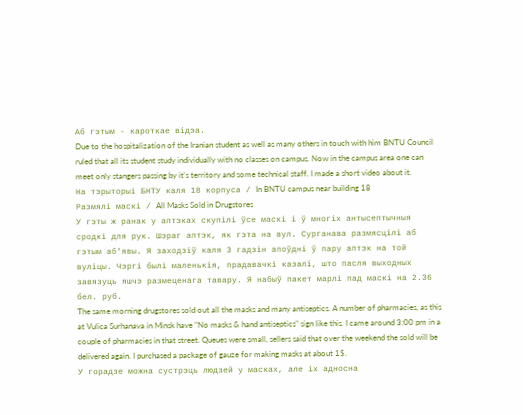Аб гэтым - кароткае відэа.
Due to the hospitalization of the Iranian student as well as many others in touch with him BNTU Council ruled that all its student study individually with no classes on campus. Now in the campus area one can meet only stangers passing by it's territory and some technical staff. I made a short video about it.
На тэрыторыі БНТУ каля 18 корпуса / In BNTU campus near building 18
Размялі маскі / All Masks Sold in Drugstores
У гэты ж ранак у аптэках скупілі ўсе маскі і ў многіх антысептычныя сродкі для рук. Шэраг аптэк, як гэта на вул. Сурганава размясцілі аб гэтым аб'явы. Я заходзіў каля 3 гадзін апоўдні ў пару аптэк на той вуліцы. Чэргі былі маленькія, прадавачкі казалі, што пасля выходных завязуць яшчэ размеценага тавару. Я набыў пакет марлі пад маскі на 2.36 бел. руб.
The same morning drugstores sold out all the masks and many antiseptics. A number of pharmacies, as this at Vulica Surhanava in Minsk have "No masks & hand antiseptics" sign like this. I came around 3:00 pm in a couple of pharmacies in that street. Queues were small, sellers said that over the weekend the sold will be delivered again. I purchased a package of gauze for making masks at about 1$.
У горадзе можна сустрэць людзей у масках, але іх адносна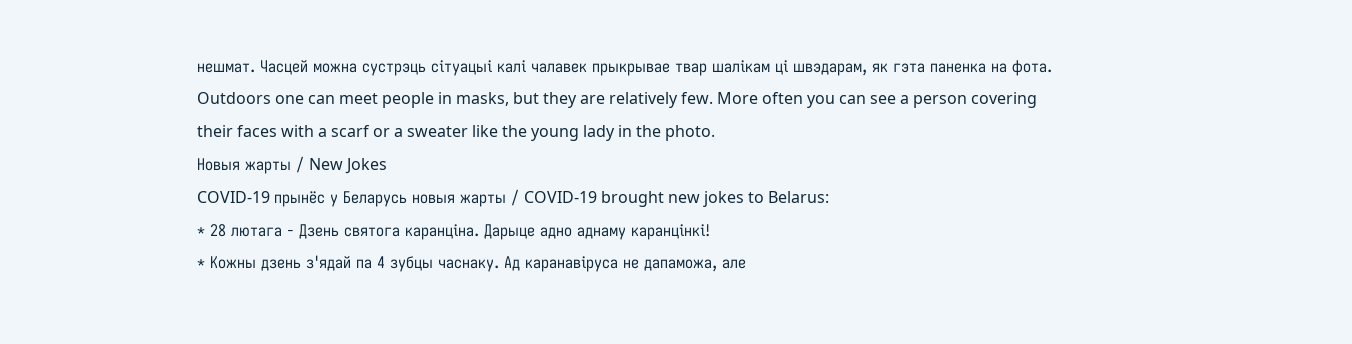нешмат. Часцей можна сустрэць сітуацыі калі чалавек прыкрывае твар шалікам ці швэдарам, як гэта паненка на фота.
Outdoors one can meet people in masks, but they are relatively few. More often you can see a person covering their faces with a scarf or a sweater like the young lady in the photo.
Новыя жарты / New Jokes
COVID-19 прынёс у Беларусь новыя жарты / COVID-19 brought new jokes to Belarus:
* 28 лютага - Дзень святога каранціна. Дарыце адно аднаму каранцінкі!
* Кожны дзень з'ядай па 4 зубцы часнаку. Ад каранавіруса не дапаможа, але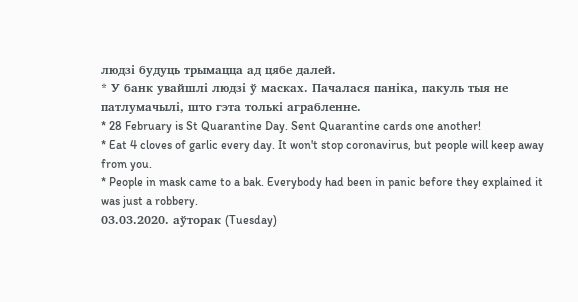людзі будуць трымацца ад цябе далей.
* У банк увайшлі людзі ў масках. Пачалася паніка, пакуль тыя не патлумачылі, што гэта толькі аграбленне.
* 28 February is St Quarantine Day. Sent Quarantine cards one another!
* Eat 4 cloves of garlic every day. It won't stop coronavirus, but people will keep away from you.
* People in mask came to a bak. Everybody had been in panic before they explained it was just a robbery.
03.03.2020. аўторак (Tuesday)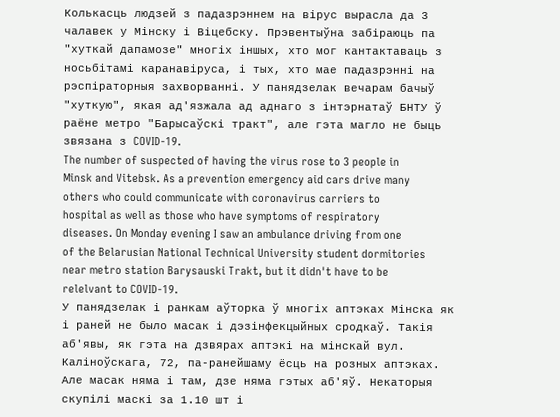Колькасць людзей з падазрэннем на вірус вырасла да 3 чалавек у Мінску і Віцебску. Прэвентыўна забіраюць па "хуткай дапамозе" многіх іншых, хто мог кантактаваць з носьбітамі каранавіруса, і тых, хто мае падазрэнні на рэспіраторныя захворванні. У панядзелак вечарам бачыў "хуткую", якая ад'язжала ад аднаго з інтэрнатаў БНТУ ў раёне метро "Барысаўскі тракт", але гэта магло не быць звязана з COVID-19.
The number of suspected of having the virus rose to 3 people in Minsk and Vitebsk. As a prevention emergency aid cars drive many others who could communicate with coronavirus carriers to hospital as well as those who have symptoms of respiratory diseases. On Monday evening I saw an ambulance driving from one of the Belarusian National Technical University student dormitories near metro station Barysauski Trakt, but it didn't have to be relelvant to COVID-19.
У панядзелак і ранкам аўторка ў многіх аптэках Мінска як і раней не было масак і дэзінфекцыйных сродкаў. Такія аб'явы, як гэта на дзвярах аптэкі на мінскай вул. Каліноўскага, 72, па-ранейшаму ёсць на розных аптэках. Але масак няма і там, дзе няма гэтых аб'яў. Некаторыя скупілі маскі за 1.10 шт і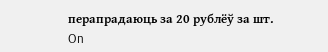перапрадаюць за 20 рублёў за шт.
On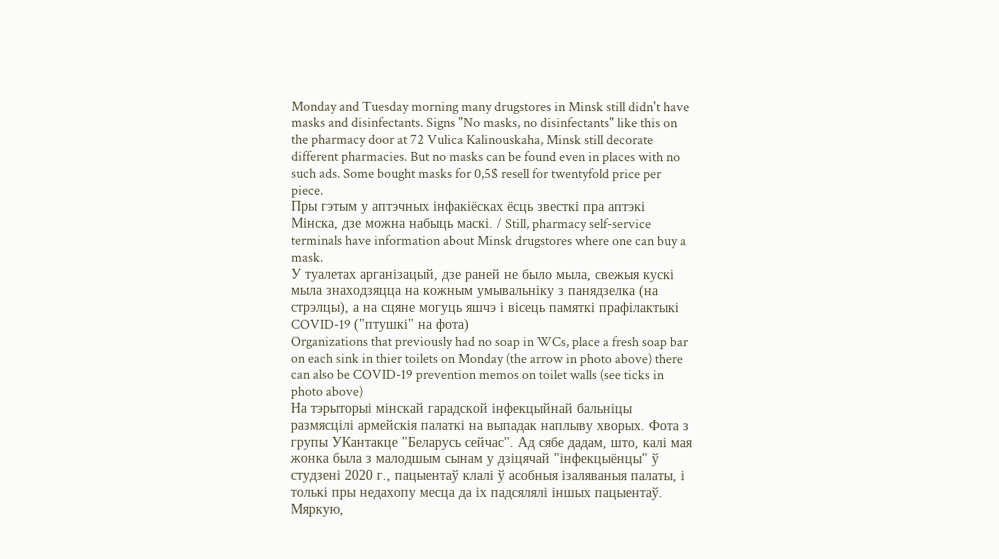Monday and Tuesday morning many drugstores in Minsk still didn't have masks and disinfectants. Signs "No masks, no disinfectants" like this on the pharmacy door at 72 Vulica Kalinouskaha, Minsk still decorate different pharmacies. But no masks can be found even in places with no such ads. Some bought masks for 0,5$ resell for twentyfold price per piece.
Пры гэтым у аптэчных інфакіёсках ёсць звесткі пра аптэкі Мінска, дзе можна набыць маскі. / Still, pharmacy self-service terminals have information about Minsk drugstores where one can buy a mask.
У туалетах арганізацый, дзе раней не было мыла, свежыя кускі мыла знаходзяцца на кожным умывальніку з панядзелка (на стрэлцы), а на сцяне могуць яшчэ і вісець памяткі прафілактыкі COVID-19 ("птушкі" на фота)
Organizations that previously had no soap in WCs, place a fresh soap bar on each sink in thier toilets on Monday (the arrow in photo above) there can also be COVID-19 prevention memos on toilet walls (see ticks in photo above)
На тэрыторыі мінскай гарадской інфекцыйнай бальніцы размясцілі армейскія палаткі на выпадак наплыву хворых. Фота з групы УКантакце "Беларусь сейчас". Ад сябе дадам, што, калі мая жонка была з малодшым сынам у дзіцячай "інфекцыёнцы" ў студзені 2020 г., пацыентаў клалі ў асобныя ізаляваныя палаты, і толькі пры недахопу месца да іх падсялялі іншых пацыентаў. Мяркую,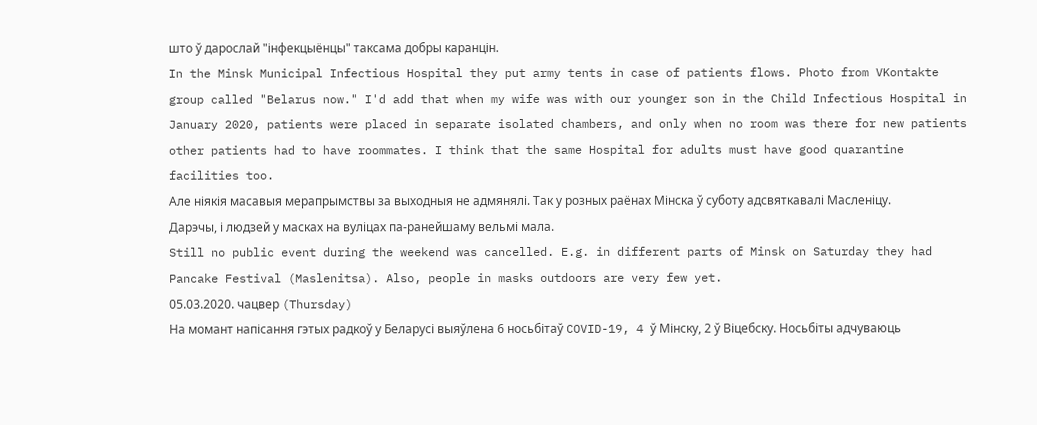што ў дарослай "інфекцыёнцы" таксама добры каранцін.
In the Minsk Municipal Infectious Hospital they put army tents in case of patients flows. Photo from VKontakte group called "Belarus now." I'd add that when my wife was with our younger son in the Child Infectious Hospital in January 2020, patients were placed in separate isolated chambers, and only when no room was there for new patients other patients had to have roommates. I think that the same Hospital for adults must have good quarantine facilities too.
Але ніякія масавыя мерапрымствы за выходныя не адмянялі. Так у розных раёнах Мінска ў суботу адсвяткавалі Масленіцу. Дарэчы, і людзей у масках на вуліцах па-ранейшаму вельмі мала.
Still no public event during the weekend was cancelled. E.g. in different parts of Minsk on Saturday they had Pancake Festival (Maslenitsa). Also, people in masks outdoors are very few yet.
05.03.2020. чацвер (Thursday)
На момант напісання гэтых радкоў у Беларусі выяўлена 6 носьбітаў COVID-19, 4 ў Мінску, 2 ў Віцебску. Носьбіты адчуваюць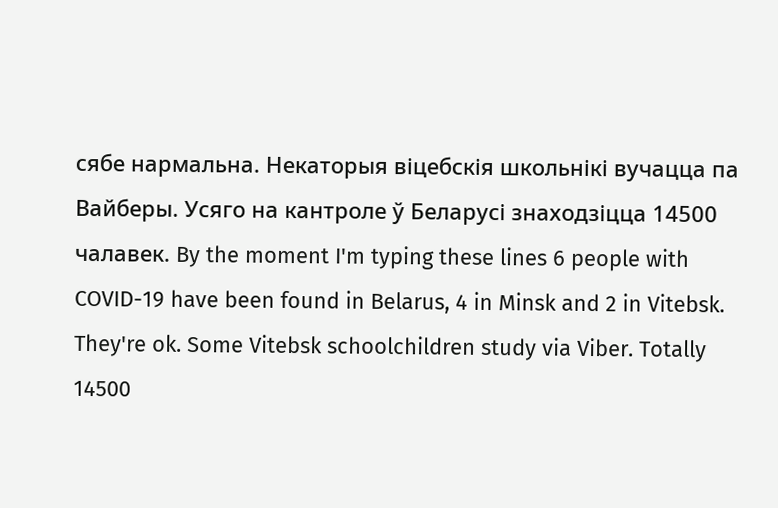сябе нармальна. Некаторыя віцебскія школьнікі вучацца па Вайберы. Усяго на кантроле ў Беларусі знаходзіцца 14500 чалавек. By the moment I'm typing these lines 6 people with COVID-19 have been found in Belarus, 4 in Minsk and 2 in Vitebsk. They're ok. Some Vitebsk schoolchildren study via Viber. Totally 14500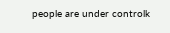people are under controlk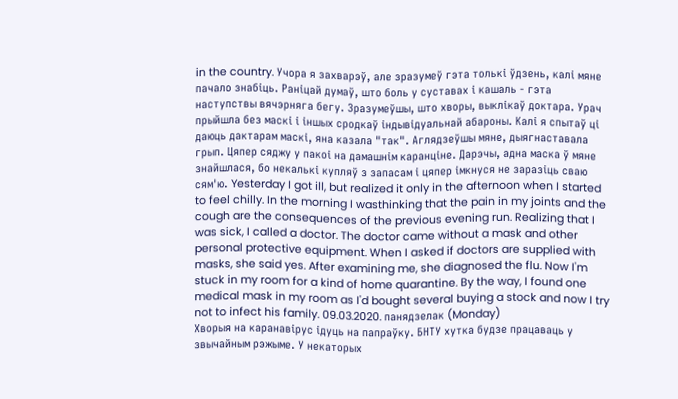in the country. Учора я захварэў, але зразумеў гэта толькі ўдзень, калі мяне пачало знабіць. Раніцай думаў, што боль у суставах і кашаль - гэта наступствы вячэрняга бегу. Зразумеўшы, што хворы, выклікаў доктара. Урач прыйшла без маскі і іншых сродкаў індывідуальнай абароны. Калі я спытаў ці даюць дактарам маскі, яна казала "так". Аглядзеўшы мяне, дыягнаставала грып. Цяпер сяджу у пакоі на дамашнім каранціне. Дарэчы, адна маска ў мяне знайшлася, бо некалькі купляў з запасам і цяпер імкнуся не заразіць сваю сям'ю. Yesterday I got ill, but realized it only in the afternoon when I started to feel chilly. In the morning I wasthinking that the pain in my joints and the cough are the consequences of the previous evening run. Realizing that I was sick, I called a doctor. The doctor came without a mask and other personal protective equipment. When I asked if doctors are supplied with masks, she said yes. After examining me, she diagnosed the flu. Now I'm stuck in my room for a kind of home quarantine. By the way, I found one medical mask in my room as I'd bought several buying a stock and now I try not to infect his family. 09.03.2020. панядзелак (Monday)
Хворыя на каранавірус ідуць на папраўку. БНТУ хутка будзе працаваць у звычайным рэжыме. У некаторых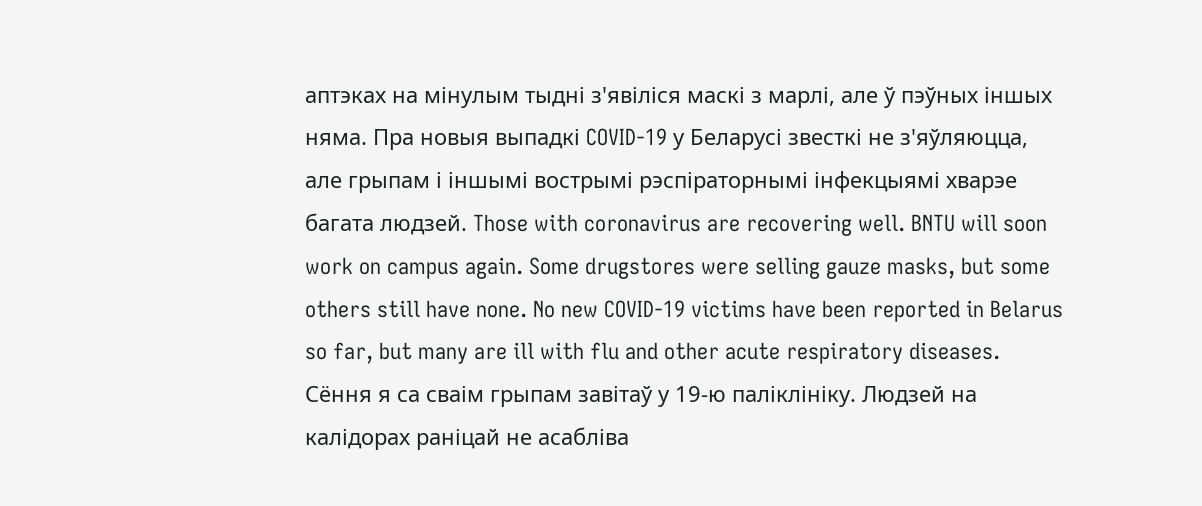аптэках на мінулым тыдні з'явіліся маскі з марлі, але ў пэўных іншых няма. Пра новыя выпадкі COVID-19 у Беларусі звесткі не з'яўляюцца, але грыпам і іншымі вострымі рэспіраторнымі інфекцыямі хварэе багата людзей. Those with coronavirus are recovering well. BNTU will soon work on campus again. Some drugstores were selling gauze masks, but some others still have none. No new COVID-19 victims have been reported in Belarus so far, but many are ill with flu and other acute respiratory diseases. Сёння я са сваім грыпам завітаў у 19-ю паліклініку. Людзей на калідорах раніцай не асабліва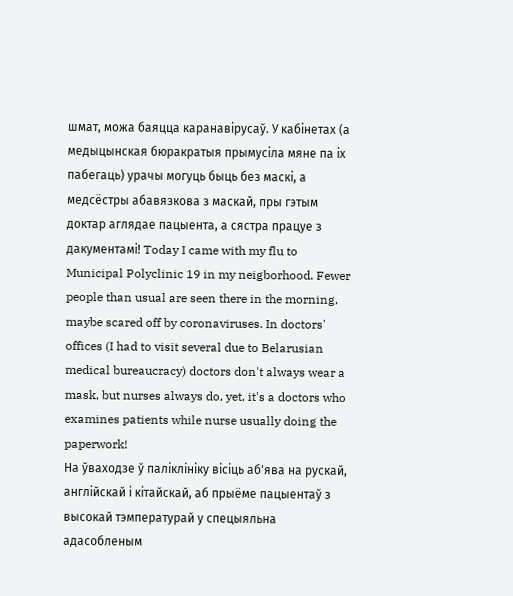шмат, можа баяцца каранавірусаў. У кабінетах (а медыцынская бюракратыя прымусіла мяне па іх пабегаць) урачы могуць быць без маскі, а медсёстры абавязкова з маскай, пры гэтым доктар аглядае пацыента, а сястра працуе з дакументамі! Today I came with my flu to Municipal Polyclinic 19 in my neigborhood. Fewer people than usual are seen there in the morning, maybe scared off by coronaviruses. In doctors' offices (I had to visit several due to Belarusian medical bureaucracy) doctors don't always wear a mask, but nurses always do, yet, it's a doctors who examines patients while nurse usually doing the paperwork!
На ўваходзе ў паліклініку вісіць аб'ява на рускай, англійскай і кітайскай, аб прыёме пацыентаў з высокай тэмпературай у спецыяльна адасобленым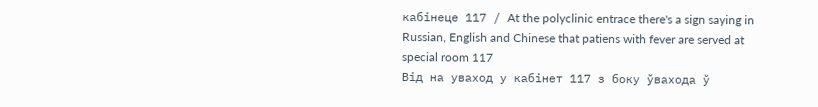кабінеце 117 / At the polyclinic entrace there's a sign saying in Russian, English and Chinese that patiens with fever are served at special room 117
Від на уваход у кабінет 117 з боку ўвахода ў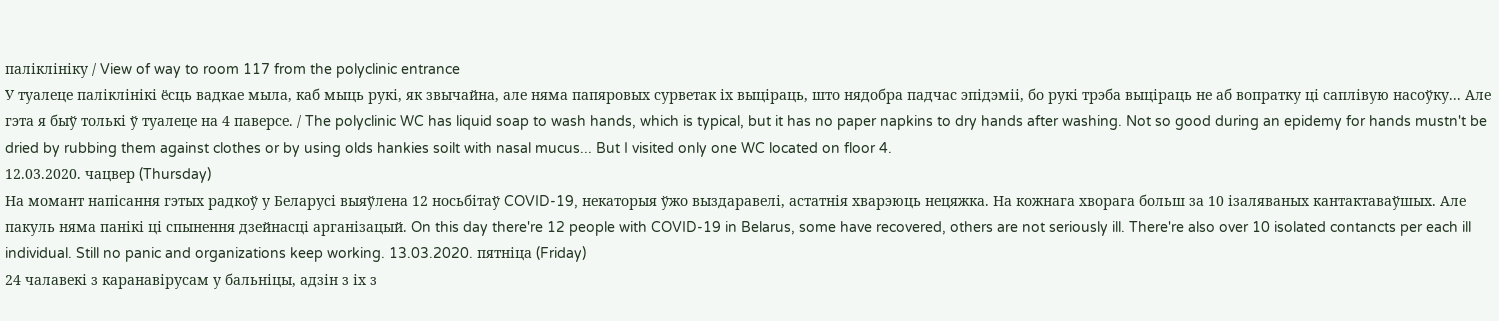паліклініку / View of way to room 117 from the polyclinic entrance
У туалеце паліклінікі ёсць вадкае мыла, каб мыць рукі, як звычайна, але няма папяровых сурветак іх выціраць, што нядобра падчас эпідэміі, бо рукі трэба выціраць не аб вопратку ці саплівую насоўку... Але гэта я быў толькі ў туалеце на 4 паверсе. / The polyclinic WC has liquid soap to wash hands, which is typical, but it has no paper napkins to dry hands after washing. Not so good during an epidemy for hands mustn't be dried by rubbing them against clothes or by using olds hankies soilt with nasal mucus... But I visited only one WC located on floor 4.
12.03.2020. чацвер (Thursday)
На момант напісання гэтых радкоў у Беларусі выяўлена 12 носьбітаў COVID-19, некаторыя ўжо выздаравелі, астатнія хварэюць нецяжка. На кожнага хворага больш за 10 ізаляваных кантактаваўшых. Але пакуль няма панікі ці спынення дзейнасці арганізацый. On this day there're 12 people with COVID-19 in Belarus, some have recovered, others are not seriously ill. There're also over 10 isolated contancts per each ill individual. Still no panic and organizations keep working. 13.03.2020. пятніца (Friday)
24 чалавекі з каранавірусам у бальніцы, адзін з іх з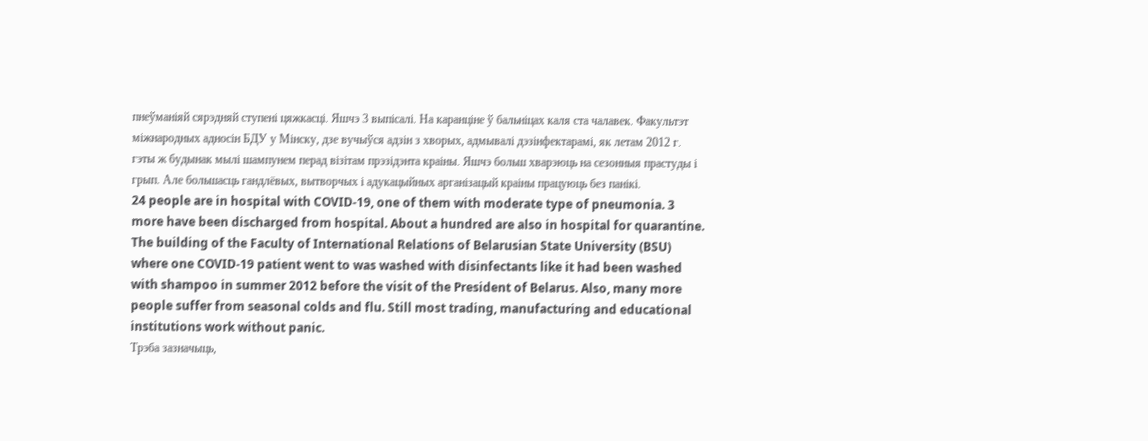пнеўманіяй сярэдняй ступені цяжкасці. Яшчэ 3 выпісалі. На каранціне ў бальніцах каля ста чалавек. Факультэт міжнародных адносін БДУ у Мінску, дзе вучыўся адзін з хворых, адмывалі дэзінфектарамі, як летам 2012 г. гэты ж будынак мылі шампунем перад візітам прэзідэнта краіны. Яшчэ больш хварэюць на сезонныя прастуды і грып. Але большасць гандлёвых, вытворчых і адукацыйных арганізацый краіны працуюць без панікі.
24 people are in hospital with COVID-19, one of them with moderate type of pneumonia. 3 more have been discharged from hospital. About a hundred are also in hospital for quarantine. The building of the Faculty of International Relations of Belarusian State University (BSU) where one COVID-19 patient went to was washed with disinfectants like it had been washed with shampoo in summer 2012 before the visit of the President of Belarus. Also, many more people suffer from seasonal colds and flu. Still most trading, manufacturing and educational institutions work without panic.
Трэба зазначыць,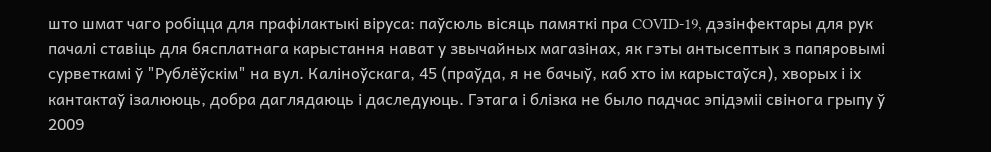што шмат чаго робіцца для прафілактыкі віруса: паўсюль вісяць памяткі пра COVID-19, дэзінфектары для рук пачалі ставіць для бясплатнага карыстання нават у звычайных магазінах, як гэты антысептык з папяровымі сурветкамі ў "Рублёўскім" на вул. Каліноўскага, 45 (праўда, я не бачыў, каб хто ім карыстаўся), хворых і іх кантактаў ізалююць, добра даглядаюць і даследуюць. Гэтага і блізка не было падчас эпідэміі свінога грыпу ў 2009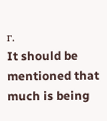г.
It should be mentioned that much is being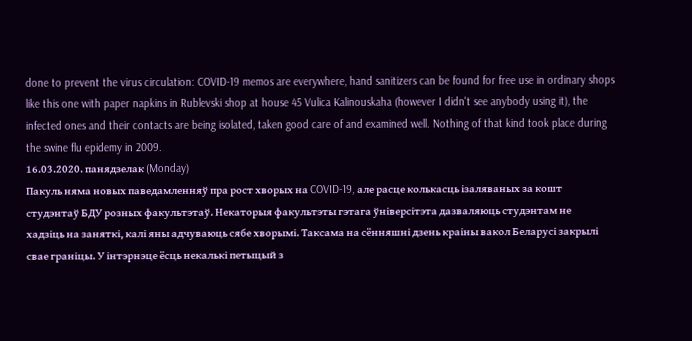done to prevent the virus circulation: COVID-19 memos are everywhere, hand sanitizers can be found for free use in ordinary shops like this one with paper napkins in Rublevski shop at house 45 Vulica Kalinouskaha (however I didn't see anybody using it), the infected ones and their contacts are being isolated, taken good care of and examined well. Nothing of that kind took place during the swine flu epidemy in 2009.
16.03.2020. панядзелак (Monday)
Пакуль няма новых паведамленняў пра рост хворых на COVID-19, але расце колькасць ізаляваных за кошт студэнтаў БДУ розных факультэтаў. Некаторыя факультэты гэтага ўніверсітэта дазваляюць студэнтам не хадзіць на заняткі, калі яны адчуваюць сябе хворымі. Таксама на сённяшні дзень краіны вакол Беларусі закрылі свае граніцы. У інтэрнэце ёсць некалькі петыцый з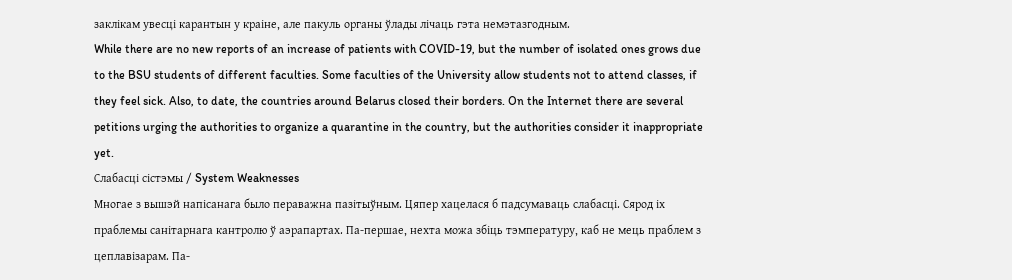заклікам увесці карантын у краіне, але пакуль органы ўлады лічаць гэта немэтазгодным.
While there are no new reports of an increase of patients with COVID-19, but the number of isolated ones grows due to the BSU students of different faculties. Some faculties of the University allow students not to attend classes, if they feel sick. Also, to date, the countries around Belarus closed their borders. On the Internet there are several petitions urging the authorities to organize a quarantine in the country, but the authorities consider it inappropriate yet.
Слабасці сістэмы / System Weaknesses
Многае з вышэй напісанага было пераважна пазітыўным. Цяпер хацелася б падсумаваць слабасці. Сярод іх праблемы санітарнага кантролю ў аэрапартах. Па-першае, нехта можа збіць тэмпературу, каб не мець праблем з цеплавізарам. Па-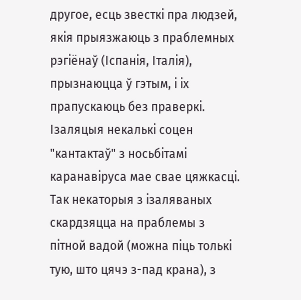другое, есць звесткі пра людзей, якія прыязжаюць з праблемных рэгіёнаў (Іспанія, Італія), прызнаюцца ў гэтым, і іх прапускаюць без праверкі. Ізаляцыя некалькі соцен "кантактаў" з носьбітамі каранавіруса мае свае цяжкасці. Так некаторыя з ізаляваных скардзяцца на праблемы з пітной вадой (можна піць толькі тую, што цячэ з-пад крана), з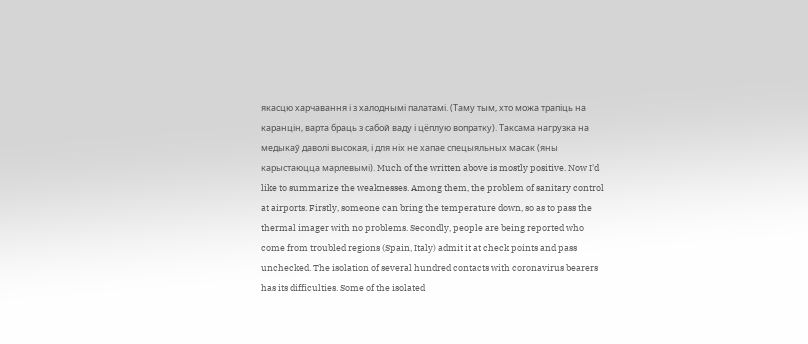якасцю харчавання і з халоднымі палатамі. (Таму тым, хто можа трапіць на каранцін, варта браць з сабой ваду і цёплую вопратку). Таксама нагрузка на медыкаў даволі высокая, і для ніх не хапае спецыяльных масак (яны карыстаюцца марлевымі). Much of the written above is mostly positive. Now I'd like to summarize the weaknesses. Among them, the problem of sanitary control at airports. Firstly, someone can bring the temperature down, so as to pass the thermal imager with no problems. Secondly, people are being reported who come from troubled regions (Spain, Italy) admit it at check points and pass unchecked. The isolation of several hundred contacts with coronavirus bearers has its difficulties. Some of the isolated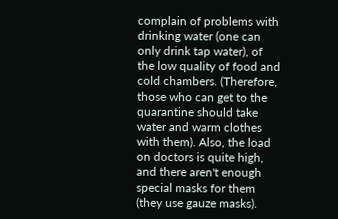complain of problems with drinking water (one can only drink tap water), of the low quality of food and cold chambers. (Therefore, those who can get to the quarantine should take water and warm clothes with them). Also, the load on doctors is quite high, and there aren't enough special masks for them (they use gauze masks).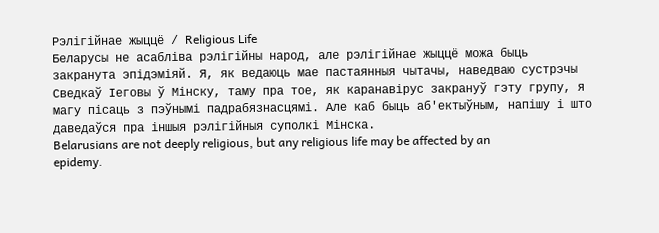Рэлігійнае жыццё / Religious Life
Беларусы не асабліва рэлігійны народ, але рэлігійнае жыццё можа быць закранута эпідэміяй. Я, як ведаюць мае пастаянныя чытачы, наведваю сустрэчы Сведкаў Іеговы ў Мінску, таму пра тое, як каранавірус закрануў гэту групу, я магу пісаць з пэўнымі падрабязнасцямі. Але каб быць аб'ектыўным, напішу і што даведаўся пра іншыя рэлігійныя суполкі Мінска.
Belarusians are not deeply religious, but any religious life may be affected by an epidemy.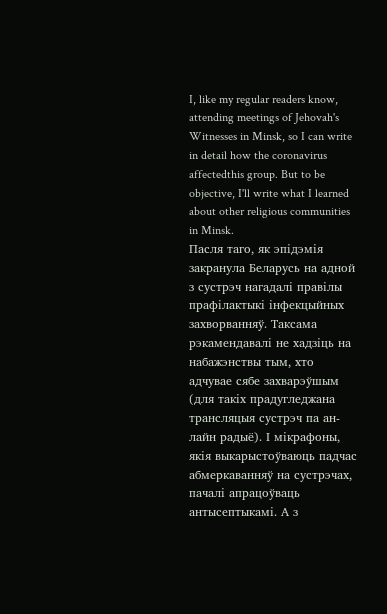I, like my regular readers know, attending meetings of Jehovah's Witnesses in Minsk, so I can write in detail how the coronavirus affectedthis group. But to be objective, I'll write what I learned about other religious communities in Minsk.
Пасля таго, як эпідэмія закранула Беларусь на адной з сустрэч нагадалі правілы прафілактыкі інфекцыйных захворванняў. Таксама рэкамендавалі не хадзіць на набажэнствы тым, хто адчувае сябе захварэўшым (для такіх прадугледжана трансляцыя сустрэч па ан-лайн радыё). І мікрафоны, якія выкарыстоўваюць падчас абмеркаванняў на сустрэчах, пачалі апрацоўваць антысептыкамі. А з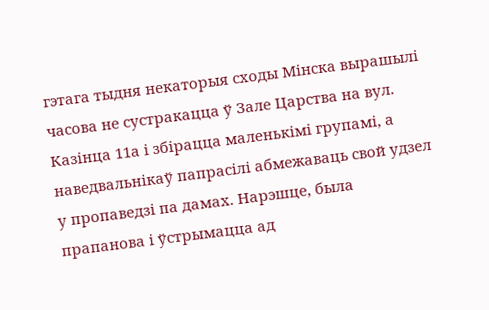гэтага тыдня некаторыя сходы Мінска вырашылі часова не сустракацца ў Зале Царства на вул. Казінца 11а і збірацца маленькімі групамі, а наведвальнікаў папрасілі абмежаваць свой удзел у пропаведзі па дамах. Нарэшце, была прапанова і ўстрымацца ад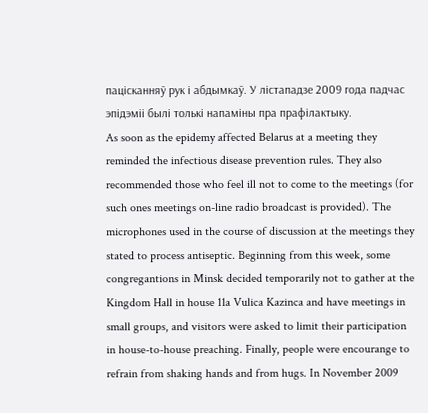пацісканняў рук і абдымкаў. У лістападзе 2009 года падчас эпідэміі былі толькі напаміны пра прафілактыку.
As soon as the epidemy affected Belarus at a meeting they reminded the infectious disease prevention rules. They also recommended those who feel ill not to come to the meetings (for such ones meetings on-line radio broadcast is provided). The microphones used in the course of discussion at the meetings they stated to process antiseptic. Beginning from this week, some congregantions in Minsk decided temporarily not to gather at the Kingdom Hall in house 11a Vulica Kazinca and have meetings in small groups, and visitors were asked to limit their participation in house-to-house preaching. Finally, people were encourange to refrain from shaking hands and from hugs. In November 2009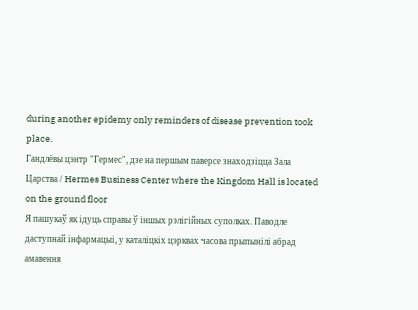during another epidemy only reminders of disease prevention took place.
Гандлёвы цэнтр "Гермес", дзе на першым паверсе знаходзіцца Зала Царства / Hermes Business Center where the Kingdom Hall is located on the ground floor
Я пашукаў як ідуць справы ў іншых рэлігійных суполках. Паводле даступнай інфармацыі, у каталіцкіх цэрквах часова прыпынілі абрад амавення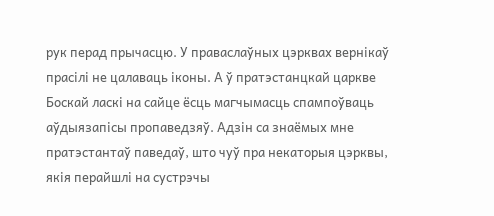рук перад прычасцю. У праваслаўных цэрквах вернікаў прасілі не цалаваць іконы. А ў пратэстанцкай царкве Боскай ласкі на сайце ёсць магчымасць спампоўваць аўдыязапісы пропаведзяў. Адзін са знаёмых мне пратэстантаў паведаў, што чуў пра некаторыя цэрквы, якія перайшлі на сустрэчы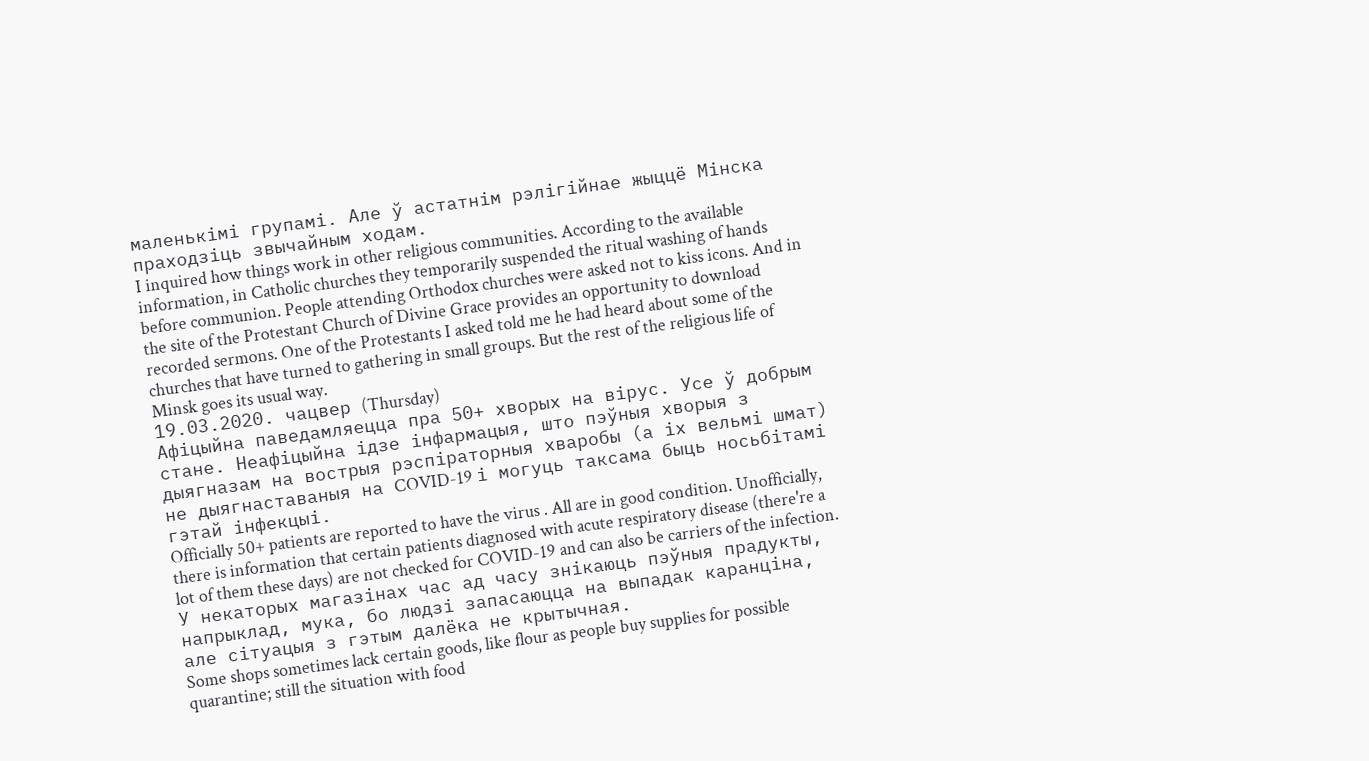маленькімі групамі. Але ў астатнім рэлігійнае жыццё Мінска праходзіць звычайным ходам.
I inquired how things work in other religious communities. According to the available information, in Catholic churches they temporarily suspended the ritual washing of hands before communion. People attending Orthodox churches were asked not to kiss icons. And in the site of the Protestant Church of Divine Grace provides an opportunity to download recorded sermons. One of the Protestants I asked told me he had heard about some of the churches that have turned to gathering in small groups. But the rest of the religious life of Minsk goes its usual way.
19.03.2020. чацвер (Thursday)
Афіцыйна паведамляецца пра 50+ хворых на вірус. Усе ў добрым стане. Неафіцыйна ідзе інфармацыя, што пэўныя хворыя з дыягназам на вострыя рэспіраторныя хваробы (а іх вельмі шмат) не дыягнаставаныя на COVID-19 і могуць таксама быць носьбітамі гэтай інфекцыі.
Officially 50+ patients are reported to have the virus . All are in good condition. Unofficially, there is information that certain patients diagnosed with acute respiratory disease (there're a lot of them these days) are not checked for COVID-19 and can also be carriers of the infection.
У некаторых магазінах час ад часу знікаюць пэўныя прадукты, напрыклад, мука, бо людзі запасаюцца на выпадак каранціна, але сітуацыя з гэтым далёка не крытычная.
Some shops sometimes lack certain goods, like flour as people buy supplies for possible quarantine; still the situation with food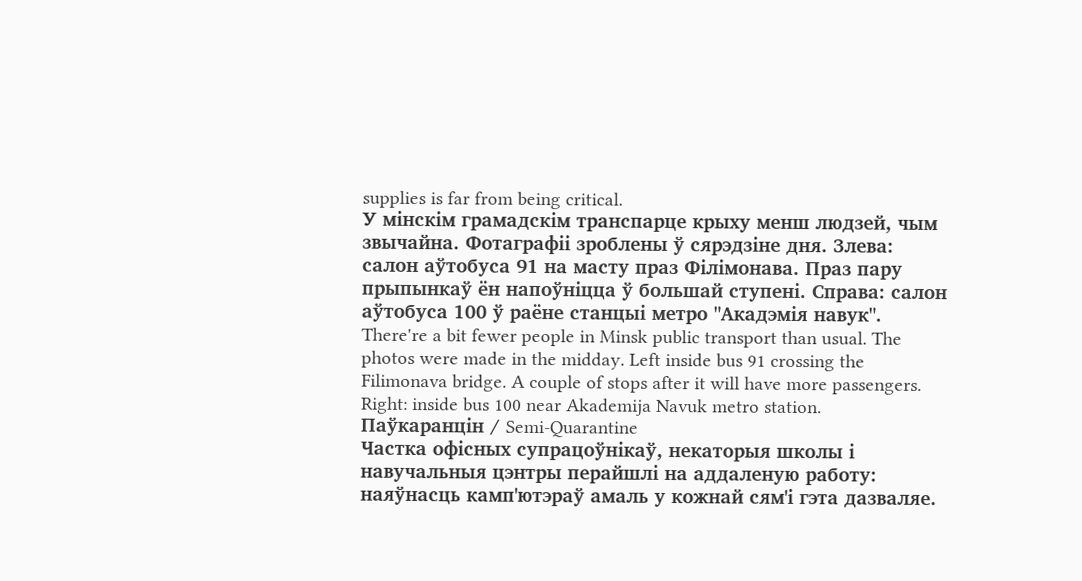supplies is far from being critical.
У мінскім грамадскім транспарце крыху менш людзей, чым звычайна. Фотаграфіі зроблены ў сярэдзіне дня. Злева: салон аўтобуса 91 на масту праз Філімонава. Праз пару прыпынкаў ён напоўніцца ў большай ступені. Справа: салон аўтобуса 100 ў раёне станцыі метро "Акадэмія навук".
There're a bit fewer people in Minsk public transport than usual. The photos were made in the midday. Left inside bus 91 crossing the Filimonava bridge. A couple of stops after it will have more passengers. Right: inside bus 100 near Akademija Navuk metro station.
Паўкаранцін / Semi-Quarantine
Частка офісных супрацоўнікаў, некаторыя школы і навучальныя цэнтры перайшлі на аддаленую работу: наяўнасць камп'ютэраў амаль у кожнай сям'і гэта дазваляе.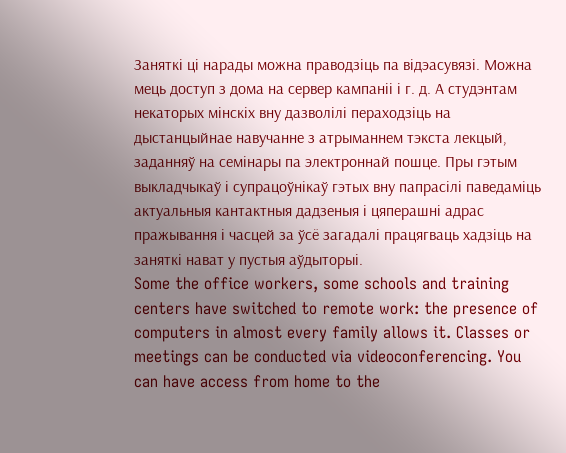Заняткі ці нарады можна праводзіць па відэасувязі. Можна мець доступ з дома на сервер кампаніі і г. д. А студэнтам некаторых мінскіх вну дазволілі пераходзіць на дыстанцыйнае навучанне з атрыманнем тэкста лекцый, заданняў на семінары па электроннай пошце. Пры гэтым выкладчыкаў і супрацоўнікаў гэтых вну папрасілі паведаміць актуальныя кантактныя дадзеныя і цяперашні адрас пражывання і часцей за ўсё загадалі працягваць хадзіць на заняткі нават у пустыя аўдыторыі.
Some the office workers, some schools and training centers have switched to remote work: the presence of computers in almost every family allows it. Classes or meetings can be conducted via videoconferencing. You can have access from home to the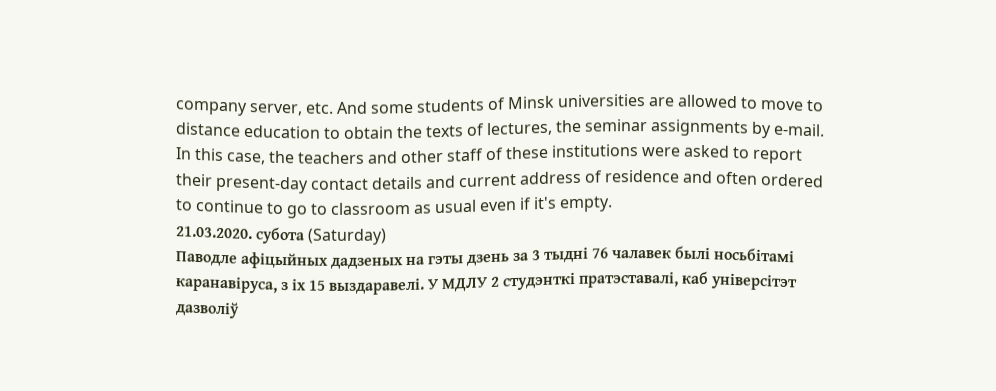company server, etc. And some students of Minsk universities are allowed to move to distance education to obtain the texts of lectures, the seminar assignments by e-mail. In this case, the teachers and other staff of these institutions were asked to report their present-day contact details and current address of residence and often ordered to continue to go to classroom as usual even if it's empty.
21.03.2020. субота (Saturday)
Паводле афіцыйных дадзеных на гэты дзень за 3 тыдні 76 чалавек былі носьбітамі каранавіруса, з іх 15 выздаравелі. У МДЛУ 2 студэнткі пратэставалі, каб універсітэт дазволіў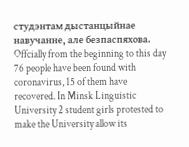студэнтам дыстанцыйнае навучанне, але безпаспяхова.
Offcially from the beginning to this day 76 people have been found with coronavirus, 15 of them have recovered. In Minsk Linguistic University 2 student girls protested to make the University allow its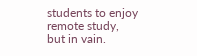students to enjoy remote study, but in vain.